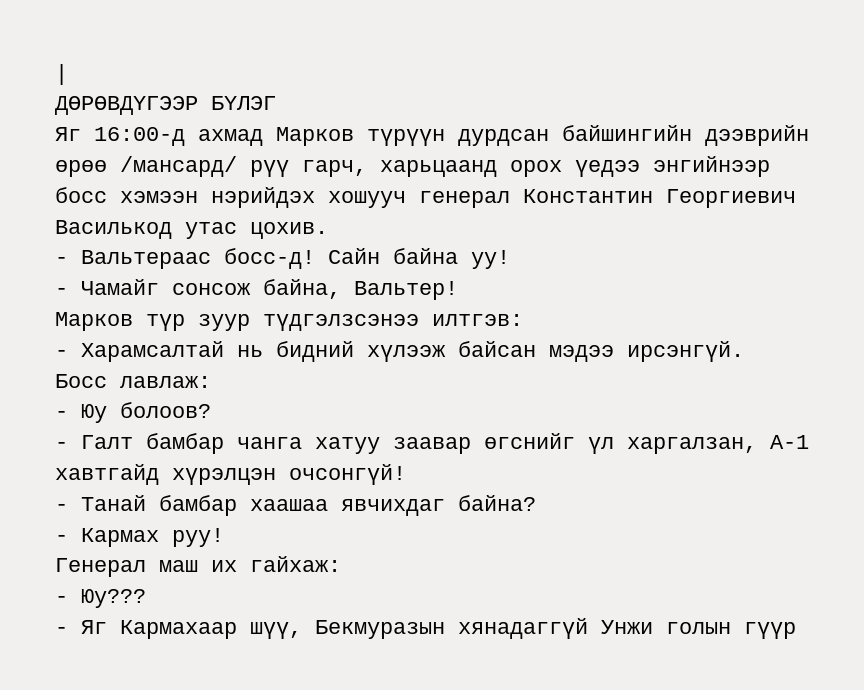|
ДӨРӨВДҮГЭЭР БҮЛЭГ
Яг 16:00-д ахмад Марков түрүүн дурдсан байшингийн дээврийн өрөө /мансард/ рүү гарч, харьцаанд орох үедээ энгийнээр босс хэмээн нэрийдэх хошууч генерал Константин Георгиевич Василькод утас цохив.
- Вальтераас босс-д! Сайн байна уу!
- Чамайг сонсож байна, Вальтер!
Марков түр зуур түдгэлзсэнээ илтгэв:
- Харамсалтай нь бидний хүлээж байсан мэдээ ирсэнгүй.
Босс лавлаж:
- Юу болоов?
- Галт бамбар чанга хатуу заавар өгснийг үл харгалзан, А-1 хавтгайд хүрэлцэн очсонгүй!
- Танай бамбар хаашаа явчихдаг байна?
- Кармах руу!
Генерал маш их гайхаж:
- Юу???
- Яг Кармахаар шүү, Бекмуразын хянадаггүй Унжи голын гүүр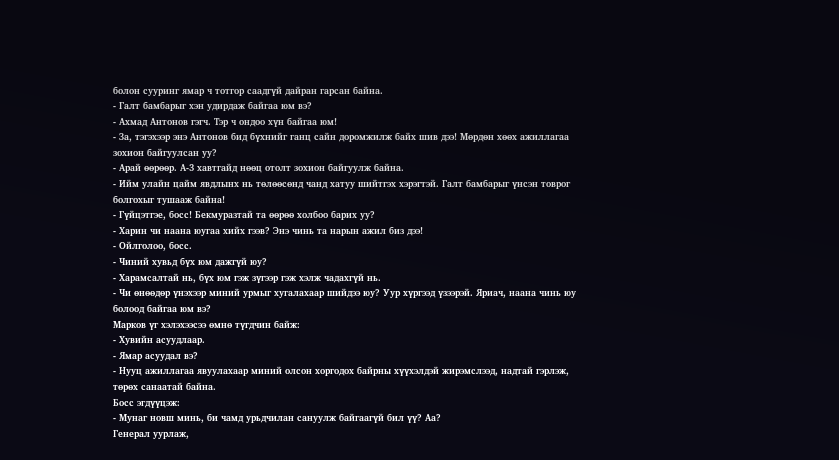болон сууринг ямар ч тотгор саадгүй дайран гарсан байна.
- Галт бамбарыг хэн удирдаж байгаа юм вэ?
- Ахмад Антонов гэгч. Тэр ч ондоо хүн байгаа юм!
- За, тэгэхээр энэ Антонов бид бүхнийг ганц сайн доромжилж байх шив дээ! Мөрдөн хөөх ажиллагаа зохион байгуулсан уу?
- Арай өөрөөр. А-3 хавтгайд нөөц отолт зохион байгуулж байна.
- Ийм улайн цайм явдлынх нь төлөөсөнд чанд хатуу шийтгэх хэрэгтэй. Галт бамбарыг үнсэн товрог болгохыг тушааж байна!
- Гүйцэтгэе, босс! Бекмуразтай та өөрөө холбоо барих уу?
- Харин чи наана юугаа хийх гээв? Энэ чинь та нарын ажил биз дээ!
- Ойлголоо, босс.
- Чиний хувьд бүх юм дажгүй юу?
- Харамсалтай нь, бүх юм гэж зүгээр гэж хэлж чадахгүй нь.
- Чи өнөөдөр үнэхээр миний урмыг хугалахаар шийдээ юу? Уур хүргээд үзээрэй. Яриач, наана чинь юу болоод байгаа юм вэ?
Марков үг хэлэхээсээ өмнө түгдчин байж:
- Хувийн асуудлаар.
- Ямар асуудал вэ?
- Нууц ажиллагаа явуулахаар миний олсон хоргодох байрны хүүхэлдэй жирэмслээд, надтай гэрлэж, төрөх санаатай байна.
Босс эгдүүцэж:
- Мунаг новш минь, би чамд урьдчилан сануулж байгаагүй бил үү? Аа?
Генерал уурлаж,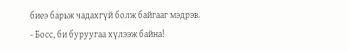биеэ барьж чадахгүй болж байгааг мэдрэв.
- Босс, би буруугаа хүлээж байна!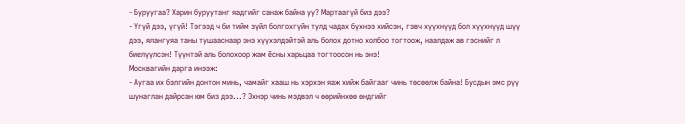- Буруугаа? Харин буруутанг яадгийг санаж байна уу? Мартаагүй биз дээ?
- Үгүй дээ, үгүй! Тэгээд ч би тийм зүйл болгохгүйн тулд чадах бүхнээ хийсэн, гэвч хүүхнүүд бол хүүхнүүд шүү дээ, ялангуяа таны тушааснаар энэ хүүхэлдэйтэй аль болох дотно холбоо тогтоож, наалдаж ав гэснийг л биелүүлсэн! Түүнтэй аль болохоор жам ёсны харьцаа тогтоосон нь энэ!
Москвагийн дарга инээж:
- Аугаа их бэлгийн донтон минь, чамайг хааш нь хэрхэн яаж хийж байгааг чинь төсөөлж байна! Бусдын эмс рүү шунаглан дайрсан юм биз дээ...? Эхнэр чинь мэдвэл ч өөрийнхөө өндгийг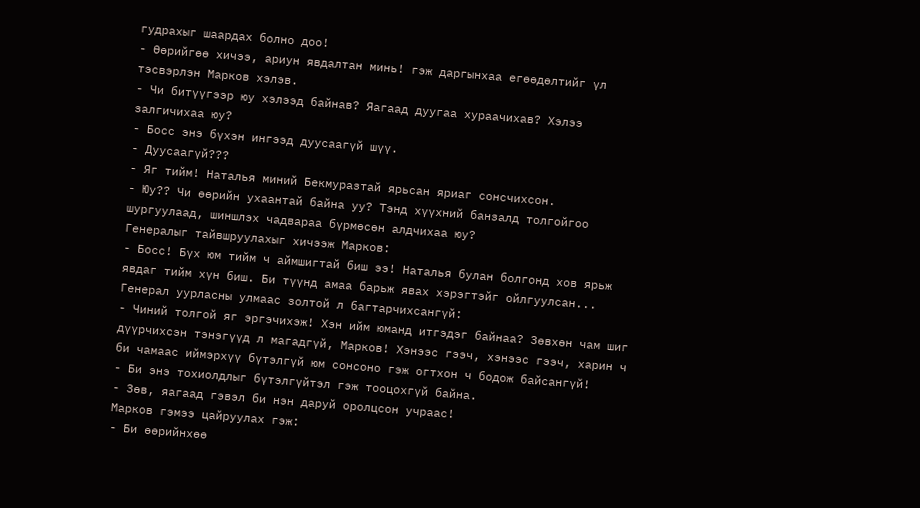гудрахыг шаардах болно доо!
- Өөрийгөө хичээ, ариун явдалтан минь! гэж даргынхаа егөөдөлтийг үл тэсвэрлэн Марков хэлэв.
- Чи битүүгээр юу хэлээд байнав? Яагаад дуугаа хураачихав? Хэлээ залгичихаа юу?
- Босс энэ бүхэн ингээд дуусаагүй шүү.
- Дуусаагүй???
- Яг тийм! Наталья миний Бекмуразтай ярьсан яриаг сонсчихсон.
- Юу?? Чи өөрийн ухаантай байна уу? Тэнд хүүхний банзалд толгойгоо шургуулаад, шиншлэх чадвараа бүрмөсөн алдчихаа юу?
Генералыг тайвшруулахыг хичээж Марков:
- Босс! Бүх юм тийм ч аймшигтай биш ээ! Наталья булан болгонд хов ярьж явдаг тийм хүн биш. Би түүнд амаа барьж явах хэрэгтэйг ойлгуулсан...
Генерал уурласны улмаас золтой л багтарчихсангүй:
- Чиний толгой яг эргэчихэж! Хэн ийм юманд итгэдэг байнаа? Зөвхөн чам шиг дүүрчихсэн тэнэгүүд л магадгүй, Марков! Хэнээс гээч, хэнээс гээч, харин ч би чамаас иймэрхүү бүтэлгүй юм сонсоно гэж огтхон ч бодож байсангүй!
- Би энэ тохиолдлыг бүтэлгүйтэл гэж тооцохгүй байна.
- Зөв, яагаад гэвэл би нэн даруй оролцсон учраас!
Марков гэмээ цайруулах гэж:
- Би өөрийнхөө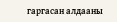гаргасан алдааны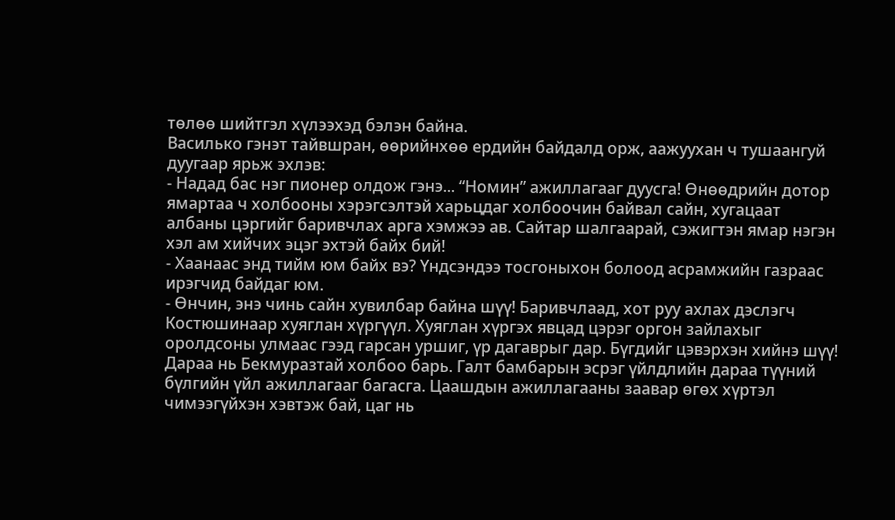төлөө шийтгэл хүлээхэд бэлэн байна.
Василько гэнэт тайвшран, өөрийнхөө ердийн байдалд орж, аажуухан ч тушаангуй дуугаар ярьж эхлэв:
- Надад бас нэг пионер олдож гэнэ... “Номин” ажиллагааг дуусга! Өнөөдрийн дотор ямартаа ч холбооны хэрэгсэлтэй харьцдаг холбоочин байвал сайн, хугацаат албаны цэргийг баривчлах арга хэмжээ ав. Сайтар шалгаарай, сэжигтэн ямар нэгэн хэл ам хийчих эцэг эхтэй байх бий!
- Хаанаас энд тийм юм байх вэ? Үндсэндээ тосгоныхон болоод асрамжийн газраас ирэгчид байдаг юм.
- Өнчин, энэ чинь сайн хувилбар байна шүү! Баривчлаад, хот руу ахлах дэслэгч Костюшинаар хуяглан хүргүүл. Хуяглан хүргэх явцад цэрэг оргон зайлахыг оролдсоны улмаас гээд гарсан уршиг, үр дагаврыг дар. Бүгдийг цэвэрхэн хийнэ шүү! Дараа нь Бекмуразтай холбоо барь. Галт бамбарын эсрэг үйлдлийн дараа түүний бүлгийн үйл ажиллагааг багасга. Цаашдын ажиллагааны заавар өгөх хүртэл чимээгүйхэн хэвтэж бай, цаг нь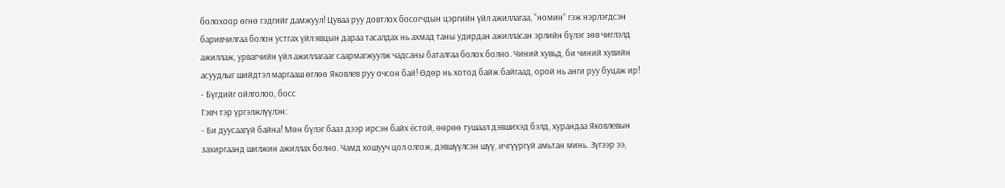болохоор өгнө гэдгийг дамжуул! Цуваа руу довтлох босогчдын цэргийн үйл ажиллагаа, “номин” гэж нэрлэгдсэн баривчилгаа болон устгах үйл явцын дараа тасалдах нь ахмад таны удирдан ажилласан эрлийн бүлэг зөв чиглэлд ажиллаж, урвагчийн үйл ажиллагааг саармагжуулж чадсаны баталгаа болох болно. Чиний хувьд, би чиний хувийн асуудлыг шийдтэл маргааш өглөө Яковлев руу очсон бай! Өдөр нь хотод байж байгаад, орой нь анги руу буцаж ир!
- Бүгдийг ойлголоо, босс
Гэвч тэр үргэлжлүүлэн:
- Би дуусаагүй байна! Мөн бүлэг бааз дээр ирсэн байх ёстой, өөрөө тушаал дэвшихэд бэлд, хурандаа Яковлевын захиргаанд шилжин ажиллах болно. Чамд хошууч цол олгож, дэвшүүлсэн шүү, ичгүүргүй амьтан минь. Зүгээр ээ,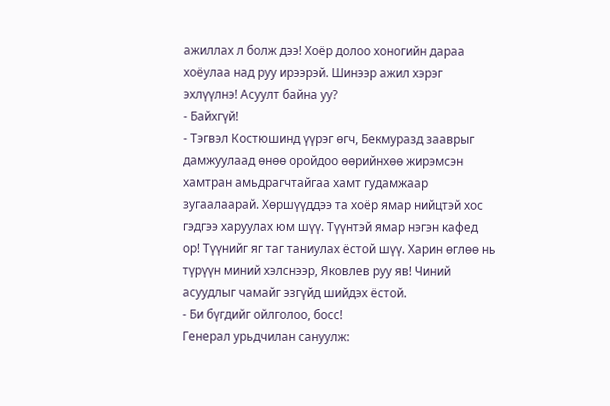ажиллах л болж дээ! Хоёр долоо хоногийн дараа хоёулаа над руу ирээрэй. Шинээр ажил хэрэг эхлүүлнэ! Асуулт байна уу?
- Байхгүй!
- Тэгвэл Костюшинд үүрэг өгч, Бекмуразд зааврыг дамжуулаад өнөө оройдоо өөрийнхөө жирэмсэн хамтран амьдрагчтайгаа хамт гудамжаар зугаалаарай. Хөршүүддээ та хоёр ямар нийцтэй хос гэдгээ харуулах юм шүү. Түүнтэй ямар нэгэн кафед ор! Түүнийг яг таг таниулах ёстой шүү. Харин өглөө нь түрүүн миний хэлснээр, Яковлев руу яв! Чиний асуудлыг чамайг эзгүйд шийдэх ёстой.
- Би бүгдийг ойлголоо, босс!
Генерал урьдчилан сануулж: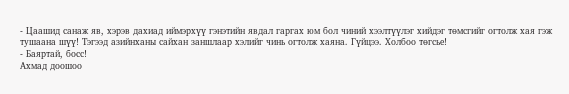- Цаашид санаж яв, хэрэв дахиад иймэрхүү гэнэтийн явдал гаргах юм бол чиний хээлтүүлэг хийдэг төмсгийг огтолж хая гэж тушаана шүү! Тэгээд азийнханы сайхан заншлаар хэлийг чинь огтолж хаяна. Гүйцээ. Холбоо төгсье!
- Баяртай, босс!
Ахмад доошоо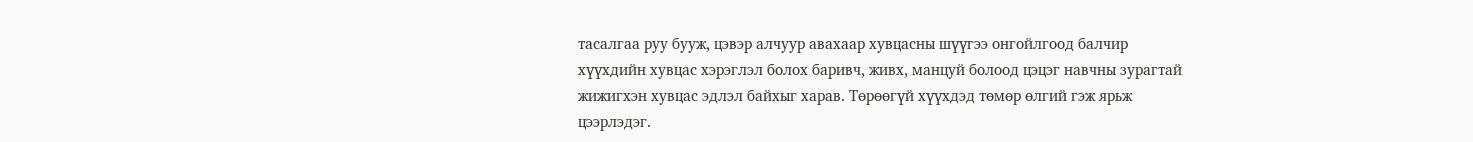тасалгаа руу бууж, цэвэр алчуур авахаар хувцасны шүүгээ онгойлгоод балчир хүүхдийн хувцас хэрэглэл болох баривч, живх, манцуй болоод цэцэг навчны зурагтай жижигхэн хувцас эдлэл байхыг харав. Төрөөгүй хүүхдэд төмөр өлгий гэж ярьж цээрлэдэг.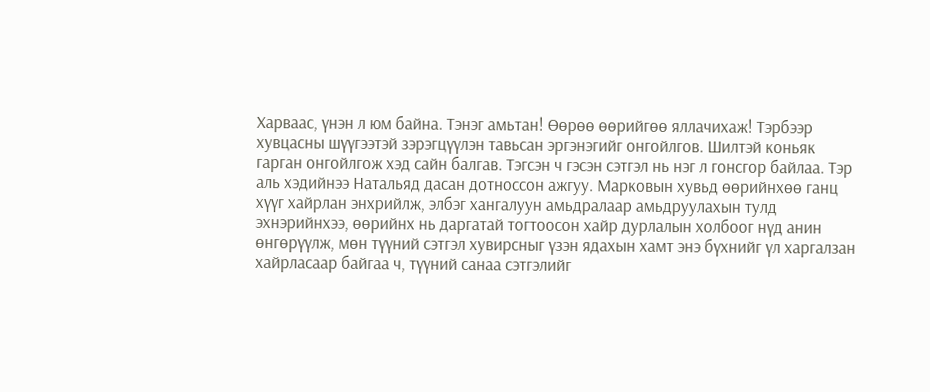Харваас, үнэн л юм байна. Тэнэг амьтан! Өөрөө өөрийгөө яллачихаж! Тэрбээр хувцасны шүүгээтэй зэрэгцүүлэн тавьсан эргэнэгийг онгойлгов. Шилтэй коньяк гарган онгойлгож хэд сайн балгав. Тэгсэн ч гэсэн сэтгэл нь нэг л гонсгор байлаа. Тэр аль хэдийнээ Натальяд дасан дотноссон ажгуу. Марковын хувьд өөрийнхөө ганц хүүг хайрлан энхрийлж, элбэг хангалуун амьдралаар амьдруулахын тулд эхнэрийнхээ, өөрийнх нь даргатай тогтоосон хайр дурлалын холбоог нүд анин өнгөрүүлж, мөн түүний сэтгэл хувирсныг үзэн ядахын хамт энэ бүхнийг үл харгалзан хайрласаар байгаа ч, түүний санаа сэтгэлийг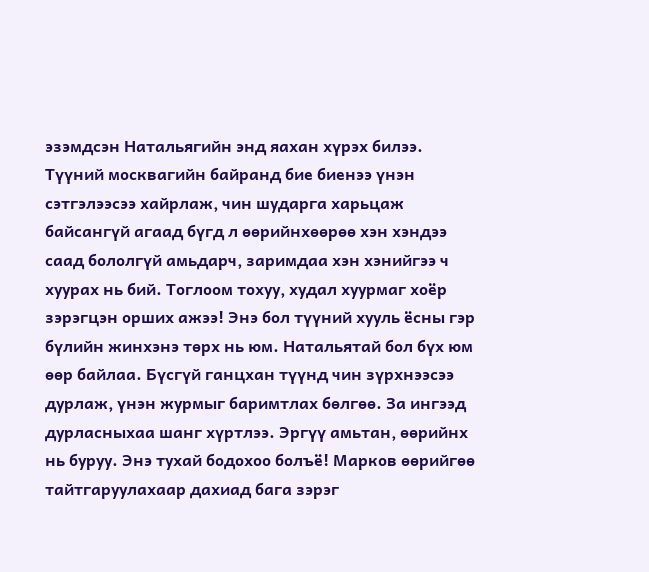эзэмдсэн Натальягийн энд яахан хүрэх билээ. Түүний москвагийн байранд бие биенээ үнэн сэтгэлээсээ хайрлаж, чин шударга харьцаж байсангүй агаад бүгд л өөрийнхөөрөө хэн хэндээ саад бололгүй амьдарч, заримдаа хэн хэнийгээ ч хуурах нь бий. Тоглоом тохуу, худал хуурмаг хоёр зэрэгцэн орших ажээ! Энэ бол түүний хууль ёсны гэр бүлийн жинхэнэ төрх нь юм. Натальятай бол бүх юм өөр байлаа. Бүсгүй ганцхан түүнд чин зүрхнээсээ дурлаж, үнэн журмыг баримтлах бөлгөө. За ингээд дурласныхаа шанг хүртлээ. Эргүү амьтан, өөрийнх нь буруу. Энэ тухай бодохоо болъё! Марков өөрийгөө тайтгаруулахаар дахиад бага зэрэг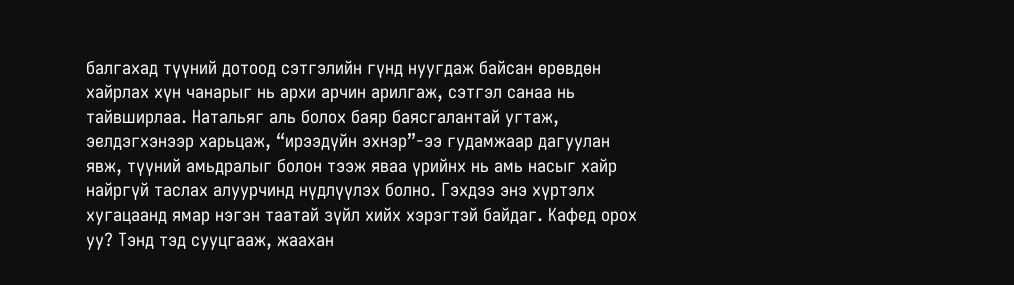балгахад түүний дотоод сэтгэлийн гүнд нуугдаж байсан өрөвдөн хайрлах хүн чанарыг нь архи арчин арилгаж, сэтгэл санаа нь тайвширлаа. Натальяг аль болох баяр баясгалантай угтаж, эелдэгхэнээр харьцаж, “ирээдүйн эхнэр”-ээ гудамжаар дагуулан явж, түүний амьдралыг болон тээж яваа үрийнх нь амь насыг хайр найргүй таслах алуурчинд нүдлүүлэх болно. Гэхдээ энэ хүртэлх хугацаанд ямар нэгэн таатай зүйл хийх хэрэгтэй байдаг. Кафед орох уу? Тэнд тэд сууцгааж, жаахан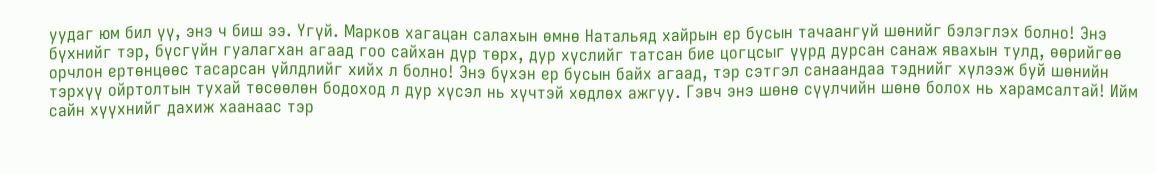уудаг юм бил үү, энэ ч биш ээ. Үгүй. Марков хагацан салахын өмнө Натальяд хайрын ер бусын тачаангуй шөнийг бэлэглэх болно! Энэ бүхнийг тэр, бүсгүйн гуалагхан агаад гоо сайхан дүр төрх, дур хүслийг татсан бие цогцсыг үүрд дурсан санаж явахын тулд, өөрийгөө орчлон ертөнцөөс тасарсан үйлдлийг хийх л болно! Энэ бүхэн ер бусын байх агаад, тэр сэтгэл санаандаа тэднийг хүлээж буй шөнийн тэрхүү ойртолтын тухай төсөөлөн бодоход л дур хүсэл нь хүчтэй хөдлөх ажгуу. Гэвч энэ шөнө сүүлчийн шөнө болох нь харамсалтай! Ийм сайн хүүхнийг дахиж хаанаас тэр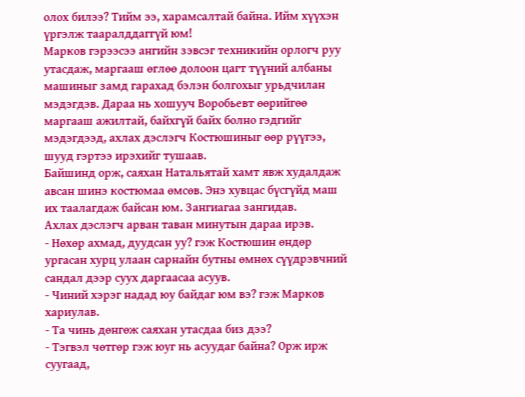олох билээ? Тийм ээ, харамсалтай байна. Ийм хүүхэн үргэлж тааралддаггүй юм!
Марков гэрээсээ ангийн зэвсэг техникийн орлогч руу утасдаж, маргааш өглөө долоон цагт түүний албаны машиныг замд гарахад бэлэн болгохыг урьдчилан мэдэгдэв. Дараа нь хошууч Воробьевт өөрийгөө маргааш ажилтай, байхгүй байх болно гэдгийг мэдэгдээд, ахлах дэслэгч Костюшиныг өөр рүүгээ, шууд гэртээ ирэхийг тушаав.
Байшинд орж, саяхан Натальятай хамт явж худалдаж авсан шинэ костюмаа өмсөв. Энэ хувцас бүсгүйд маш их таалагдаж байсан юм. Зангиагаа зангидав.
Ахлах дэслэгч арван таван минутын дараа ирэв.
- Нөхөр ахмад, дуудсан уу? гэж Костюшин өндөр ургасан хурц улаан сарнайн бутны өмнөх сүүдрэвчний сандал дээр суух даргаасаа асуув.
- Чиний хэрэг надад юу байдаг юм вэ? гэж Марков хариулав.
- Та чинь дөнгөж саяхан утасдаа биз дээ?
- Тэгвэл чөтгөр гэж юуг нь асуудаг байна? Орж ирж суугаад,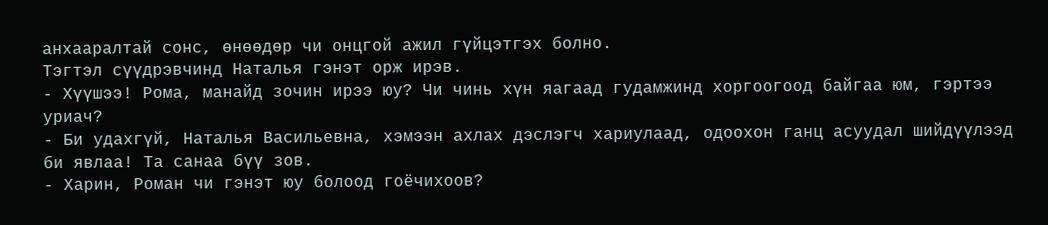анхааралтай сонс, өнөөдөр чи онцгой ажил гүйцэтгэх болно.
Тэгтэл сүүдрэвчинд Наталья гэнэт орж ирэв.
- Хүүшээ! Рома, манайд зочин ирээ юу? Чи чинь хүн яагаад гудамжинд хоргоогоод байгаа юм, гэртээ уриач?
- Би удахгүй, Наталья Васильевна, хэмээн ахлах дэслэгч хариулаад, одоохон ганц асуудал шийдүүлээд би явлаа! Та санаа бүү зов.
- Харин, Роман чи гэнэт юу болоод гоёчихоов?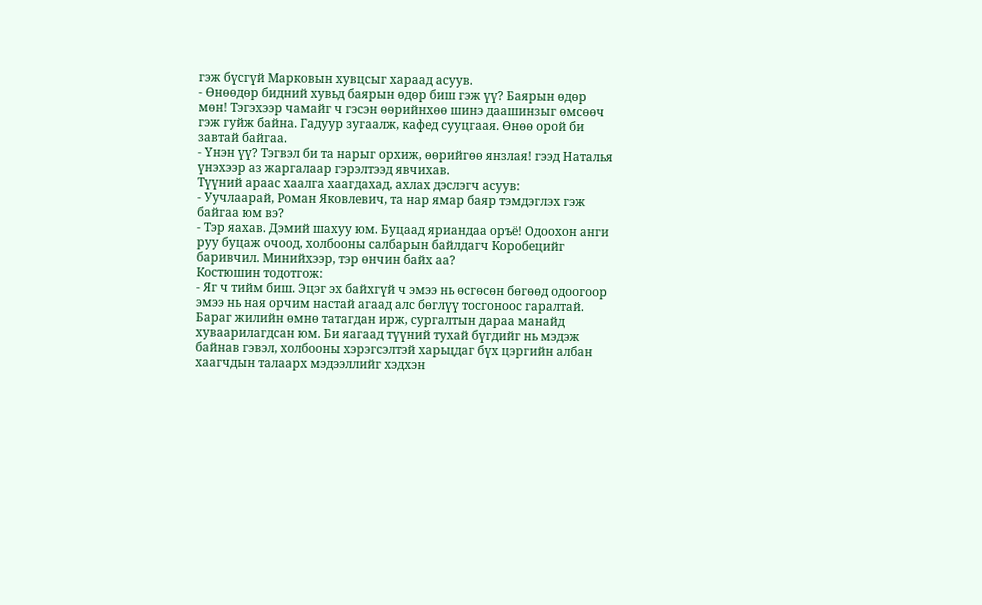гэж бүсгүй Марковын хувцсыг хараад асуув.
- Өнөөдөр бидний хувьд баярын өдөр биш гэж үү? Баярын өдөр мөн! Тэгэхээр чамайг ч гэсэн өөрийнхөө шинэ даашинзыг өмсөөч гэж гуйж байна. Гадуур зугаалж, кафед сууцгаая. Өнөө орой би завтай байгаа.
- Үнэн үү? Тэгвэл би та нарыг орхиж, өөрийгөө янзлая! гээд Наталья үнэхээр аз жаргалаар гэрэлтээд явчихав.
Түүний араас хаалга хаагдахад, ахлах дэслэгч асуув:
- Уучлаарай, Роман Яковлевич, та нар ямар баяр тэмдэглэх гэж байгаа юм вэ?
- Тэр яахав. Дэмий шахуу юм. Буцаад яриандаа оръё! Одоохон анги руу буцаж очоод, холбооны салбарын байлдагч Коробецийг баривчил. Минийхээр, тэр өнчин байх аа?
Костюшин тодотгож:
- Яг ч тийм биш. Эцэг эх байхгүй ч эмээ нь өсгөсөн бөгөөд одоогоор эмээ нь ная орчим настай агаад алс бөглүү тосгоноос гаралтай. Бараг жилийн өмнө татагдан ирж, сургалтын дараа манайд хуваарилагдсан юм. Би яагаад түүний тухай бүгдийг нь мэдэж байнав гэвэл, холбооны хэрэгсэлтэй харьцдаг бүх цэргийн албан хаагчдын талаарх мэдээллийг хэдхэн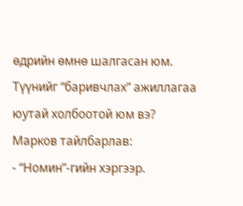өдрийн өмнө шалгасан юм. Түүнийг “баривчлах” ажиллагаа юутай холбоотой юм вэ?
Марков тайлбарлав:
- “Номин”-гийн хэргээр.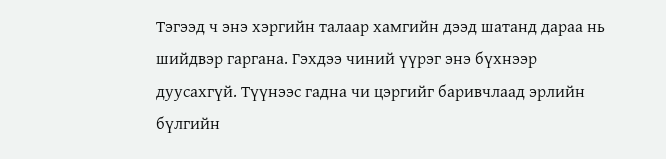Тэгээд ч энэ хэргийн талаар хамгийн дээд шатанд дараа нь шийдвэр гаргана. Гэхдээ чиний үүрэг энэ бүхнээр дуусахгүй. Түүнээс гадна чи цэргийг баривчлаад эрлийн бүлгийн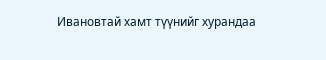Ивановтай хамт түүнийг хурандаа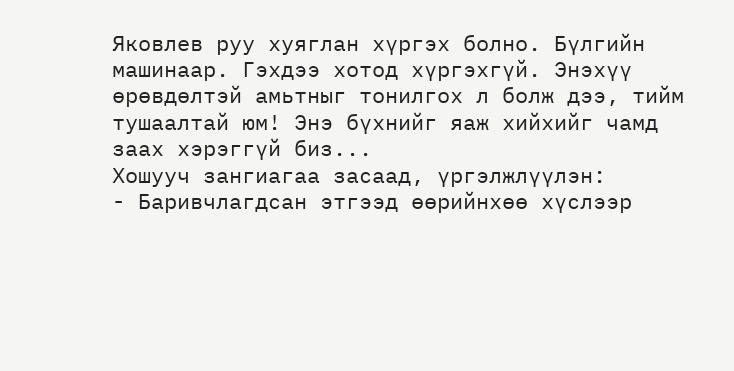Яковлев руу хуяглан хүргэх болно. Бүлгийн машинаар. Гэхдээ хотод хүргэхгүй. Энэхүү өрөвдөлтэй амьтныг тонилгох л болж дээ, тийм тушаалтай юм! Энэ бүхнийг яаж хийхийг чамд заах хэрэггүй биз...
Хошууч зангиагаа засаад, үргэлжлүүлэн:
- Баривчлагдсан этгээд өөрийнхөө хүслээр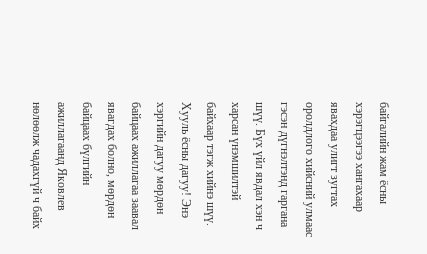байгалийн жам ёсны хэрэгцээгээ хангахаар явахдаа улигт зугтах оролдлого хийсний улмаас гэсэн дүгнэлтэнд гаргана шүү. Бүх үйл явдал хэн ч харсан үнэмшилтэй байхаар тэгж хийнэ шүү. Хууль ёсны дагуу! Энэ хэргийн дагуу мөрдөн байцаах ажиллагаа заавал явагдах болно, мөрдөн байцаах бүлгийн ажиллагаанд Яковлев нөлөөлж чадахгүй ч байх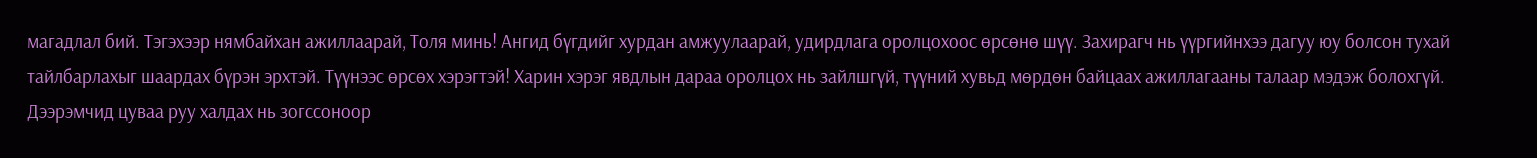магадлал бий. Тэгэхээр нямбайхан ажиллаарай, Толя минь! Ангид бүгдийг хурдан амжуулаарай, удирдлага оролцохоос өрсөнө шүү. Захирагч нь үүргийнхээ дагуу юу болсон тухай тайлбарлахыг шаардах бүрэн эрхтэй. Түүнээс өрсөх хэрэгтэй! Харин хэрэг явдлын дараа оролцох нь зайлшгүй, түүний хувьд мөрдөн байцаах ажиллагааны талаар мэдэж болохгүй. Дээрэмчид цуваа руу халдах нь зогссоноор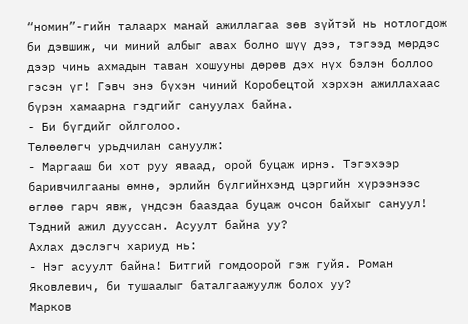“номин”-гийн талаарх манай ажиллагаа зөв зүйтэй нь нотлогдож би дэвшиж, чи миний албыг авах болно шүү дээ, тэгээд мөрдэс дээр чинь ахмадын таван хошууны дөрөв дэх нүх бэлэн боллоо гэсэн үг! Гэвч энэ бүхэн чиний Коробецтой хэрхэн ажиллахаас бүрэн хамаарна гэдгийг сануулах байна.
- Би бүгдийг ойлголоо.
Төлөөлөгч урьдчилан сануулж:
- Маргааш би хот руу яваад, орой буцаж ирнэ. Тэгэхээр баривчилгааны өмнө, эрлийн бүлгийнхэнд цэргийн хүрээнээс өглөө гарч явж, үндсэн бааздаа буцаж очсон байхыг сануул! Тэдний ажил дууссан. Асуулт байна уу?
Ахлах дэслэгч хариуд нь:
- Нэг асуулт байна! Битгий гомдоорой гэж гуйя. Роман Яковлевич, би тушаалыг баталгаажуулж болох уу?
Марков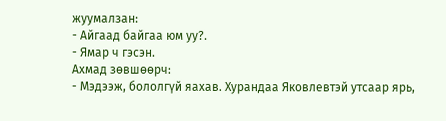жуумалзан:
- Айгаад байгаа юм уу?.
- Ямар ч гэсэн.
Ахмад зөвшөөрч:
- Мэдээж, бололгүй яахав. Хурандаа Яковлевтэй утсаар ярь,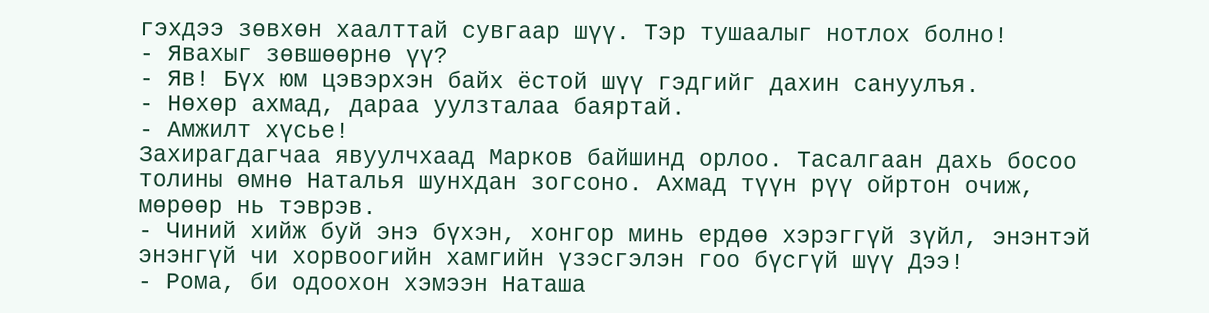гэхдээ зөвхөн хаалттай сувгаар шүү. Тэр тушаалыг нотлох болно!
- Явахыг зөвшөөрнө үү?
- Яв! Бүх юм цэвэрхэн байх ёстой шүү гэдгийг дахин сануулъя.
- Нөхөр ахмад, дараа уулзталаа баяртай.
- Амжилт хүсье!
Захирагдагчаа явуулчхаад Марков байшинд орлоо. Тасалгаан дахь босоо толины өмнө Наталья шунхдан зогсоно. Ахмад түүн рүү ойртон очиж, мөрөөр нь тэврэв.
- Чиний хийж буй энэ бүхэн, хонгор минь ердөө хэрэггүй зүйл, энэнтэй энэнгүй чи хорвоогийн хамгийн үзэсгэлэн гоо бүсгүй шүү Дээ!
- Рома, би одоохон хэмээн Наташа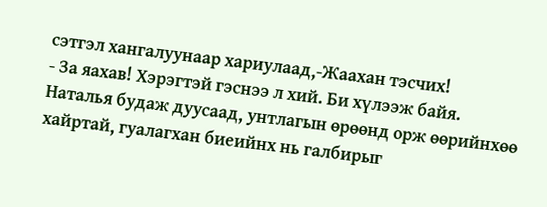сэтгэл хангалуунаар хариулаад,-Жаахан тэсчих!
- За яахав! Хэрэгтэй гэснээ л хий. Би хүлээж байя.
Наталья будаж дуусаад, унтлагын өрөөнд орж өөрийнхөө хайртай, гуалагхан биеийнх нь галбирыг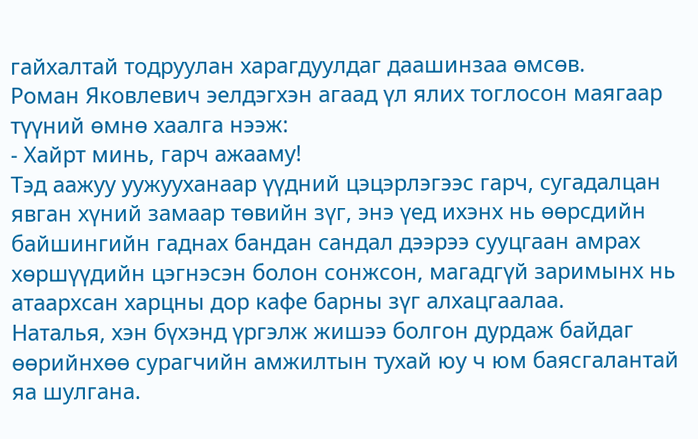гайхалтай тодруулан харагдуулдаг даашинзаа өмсөв.
Роман Яковлевич эелдэгхэн агаад үл ялих тоглосон маягаар түүний өмнө хаалга нээж:
- Хайрт минь, гарч ажааму!
Тэд аажуу уужууханаар үүдний цэцэрлэгээс гарч, сугадалцан явган хүний замаар төвийн зүг, энэ үед ихэнх нь өөрсдийн байшингийн гаднах бандан сандал дээрээ сууцгаан амрах хөршүүдийн цэгнэсэн болон сонжсон, магадгүй заримынх нь атаархсан харцны дор кафе барны зүг алхацгаалаа.
Наталья, хэн бүхэнд үргэлж жишээ болгон дурдаж байдаг өөрийнхөө сурагчийн амжилтын тухай юу ч юм баясгалантай яа шулгана.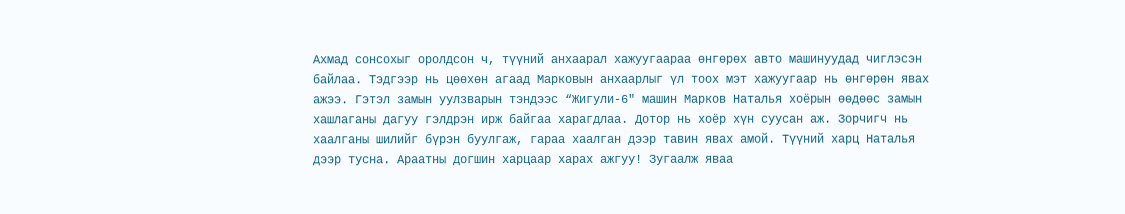Ахмад сонсохыг оролдсон ч, түүний анхаарал хажуугаараа өнгөрөх авто машинуудад чиглэсэн байлаа. Тэдгээр нь цөөхөн агаад Марковын анхаарлыг үл тоох мэт хажуугаар нь өнгөрөн явах ажээ. Гэтэл замын уулзварын тэндээс “Жигули-6" машин Марков Наталья хоёрын өөдөөс замын хашлаганы дагуу гэлдрэн ирж байгаа харагдлаа. Дотор нь хоёр хүн суусан аж. Зорчигч нь хаалганы шилийг бүрэн буулгаж, гараа хаалган дээр тавин явах амой. Түүний харц Наталья дээр тусна. Араатны догшин харцаар харах ажгуу! Зугаалж яваа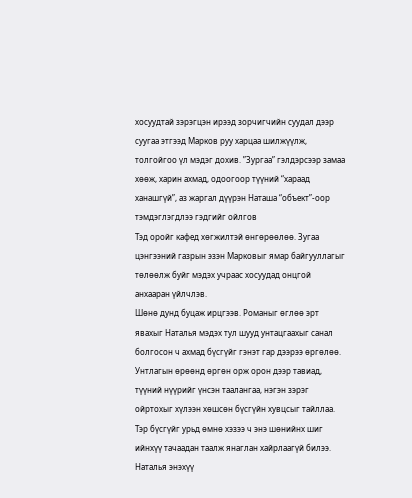хосуудтай зэрэгцэн ирээд зорчигчийн суудал дээр суугаа этгээд Марков руу харцаа шилжүүлж, толгойгоо үл мэдэг дохив. ”Зургаа” гэлдэрсээр замаа хөөж, харин ахмад, одоогоор түүний “хараад ханашгүй”, аз жаргал дүүрэн Наташа “объект”-оор тэмдэглэгдлээ гэдгийг ойлгов
Тэд оройг кафед хөгжилтэй өнгөрөөлөө. Зугаа цэнгээний газрын эзэн Марковыг ямар байгууллагыг төлөөлж буйг мэдэх учраас хосуудад онцгой анхааран үйлчлэв.
Шөнө дунд буцаж ирцгээв. Романыг өглөө эрт явахыг Наталья мэдэх тул шууд унтацгаахыг санал болгосон ч ахмад бүсгүйг гэнэт гар дээрээ өргөлөө. Унтлагын өрөөнд өргөн орж орон дээр тавиад, түүний нүүрийг үнсэн таалангаа, нэгэн зэрэг ойртохыг хүлээн хөшсөн бүсгүйн хувцсыг тайллаа. Тэр бүсгүйг урьд өмнө хэзээ ч энэ шөнийнх шиг ийнхүү тачаадан таалж янаглан хайрлаагүй билээ. Наталья энэхүү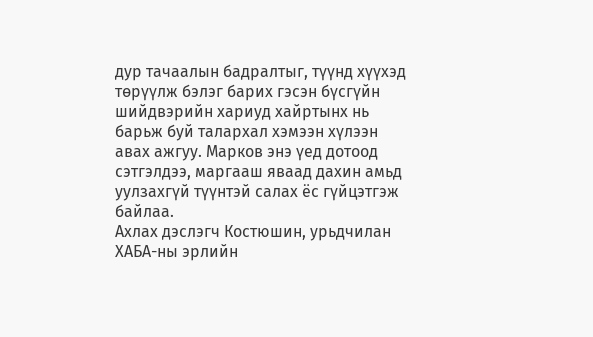дур тачаалын бадралтыг, түүнд хүүхэд төрүүлж бэлэг барих гэсэн бүсгүйн шийдвэрийн хариуд хайртынх нь барьж буй талархал хэмээн хүлээн авах ажгуу. Марков энэ үед дотоод сэтгэлдээ, маргааш яваад дахин амьд уулзахгүй түүнтэй салах ёс гүйцэтгэж байлаа.
Ахлах дэслэгч Костюшин, урьдчилан ХАБА-ны эрлийн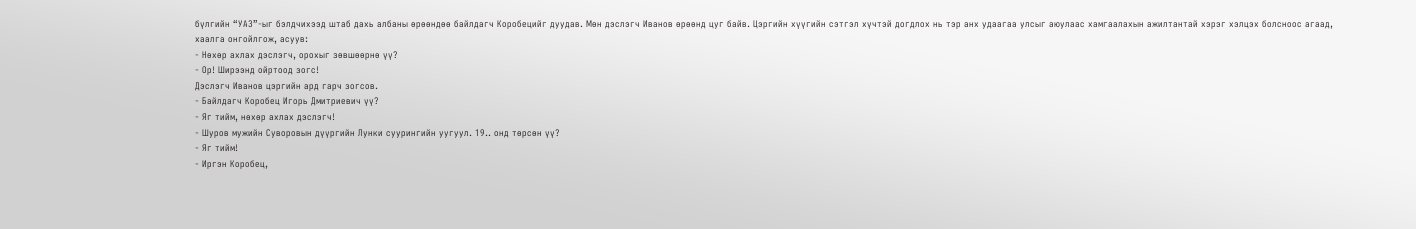бүлгийн “УАЗ”-ыг бэлдчихээд штаб дахь албаны өрөөндөө байлдагч Коробецийг дуудав. Мөн дэслэгч Иванов өрөөнд цуг байв. Цэргийн хүүгийн сэтгэл хүчтэй догдлох нь тэр анх удаагаа улсыг аюулаас хамгаалахын ажилтантай хэрэг хэлцэх болсноос агаад, хаалга онгойлгож, асуув:
- Нөхөр ахлах дэслэгч, орохыг зөвшөөрнө үү?
- Ор! Ширээнд ойртоод зогс!
Дэслэгч Иванов цэргийн ард гарч зогсов.
- Байлдагч Коробец Игорь Дмитриевич үү?
- Яг тийм, нөхөр ахлах дэслэгч!
- Шуров мужийн Суворовын дүүргийн Лунки суурингийн уугуул. 19.. онд төрсөн үү?
- Яг тийм!
- Иргэн Коробец,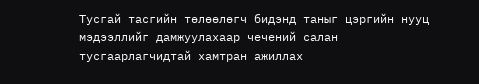Тусгай тасгийн төлөөлөгч бидэнд таныг цэргийн нууц мэдээллийг дамжуулахаар чечений салан тусгаарлагчидтай хамтран ажиллах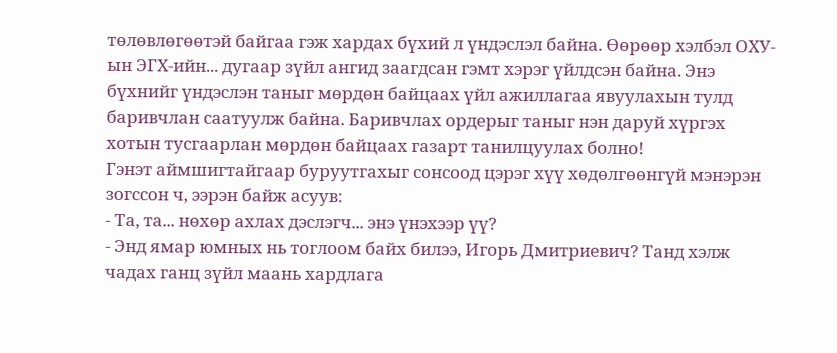төлөвлөгөөтэй байгаа гэж хардах бүхий л үндэслэл байна. Өөрөөр хэлбэл ОХУ- ын ЭГХ-ийн... дугаар зүйл ангид заагдсан гэмт хэрэг үйлдсэн байна. Энэ бүхнийг үндэслэн таныг мөрдөн байцаах үйл ажиллагаа явуулахын тулд баривчлан саатуулж байна. Баривчлах ордерыг таныг нэн даруй хүргэх хотын тусгаарлан мөрдөн байцаах газарт танилцуулах болно!
Гэнэт аймшигтайгаар буруутгахыг сонсоод цэрэг хүү хөдөлгөөнгүй мэнэрэн зогссон ч, ээрэн байж асуув:
- Та, та... нөхөр ахлах дэслэгч... энэ үнэхээр үү?
- Энд ямар юмных нь тоглоом байх билээ, Игорь Дмитриевич? Танд хэлж чадах ганц зүйл маань хардлага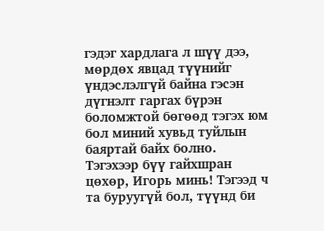гэдэг хардлага л шүү дээ, мөрдөх явцад түүнийг үндэслэлгүй байна гэсэн дүгнэлт гаргах бүрэн боломжтой бөгөөд тэгэх юм бол миний хувьд туйлын баяртай байх болно. Тэгэхээр бүү гайхшран цөхөр, Игорь минь! Тэгээд ч та буруугүй бол, түүнд би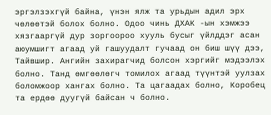эргэлзэхгүй байна, үнэн ялж та урьдын адил эрх чөлөөтэй болох болно. Одоо чинь ДХАК -ын хэмжээ хязгааргүй дур зоргоороо хууль бусыг үйлддэг асан аюумшигт агаад уй гашуудалт гучаад он биш шүү дээ, Тайвшир. Ангийн захирагчид болсон хэргийг мэдээлэх болно. Танд өмгөөлөгч томилох агаад түүнтэй уулзах боломжоор хангах болно. Та цагаадах болно, Коробец та ердөө дуугүй байсан ч болно.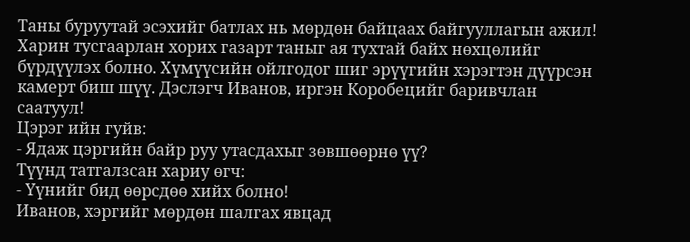Таны буруутай эсэхийг батлах нь мөрдөн байцаах байгууллагын ажил! Харин тусгаарлан хорих газарт таныг ая тухтай байх нөхцөлийг бүрдүүлэх болно. Хүмүүсийн ойлгодог шиг эрүүгийн хэрэгтэн дүүрсэн камерт биш шүү. Дэслэгч Иванов, иргэн Коробецийг баривчлан саатуул!
Цэрэг ийн гуйв:
- Ядаж цэргийн байр руу утасдахыг зөвшөөрнө үү?
Түүнд татгалзсан хариу өгч:
- Үүнийг бид өөрсдөө хийх болно!
Иванов, хэргийг мөрдөн шалгах явцад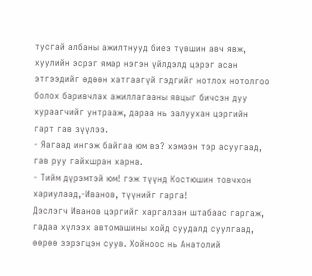тусгай албаны ажилтнууд биеэ түвшин авч явж, хуулийн эсрэг ямар нэгэн үйлдэлд цэрэг асан этгээдийг өдөөн хатгаагүй гэдгийг нотлох нотолгоо болох баривчлах ажиллагааны явцыг бичсэн дуу хураагчийг унтрааж, дараа нь залуухан цэргийн гарт гав зүүлээ.
- Яагаад ингэж байгаа юм вэ? хэмээн тэр асуугаад, гав руу гайхшран харна.
- Тийм дүрэмтэй юм! гэж түүнд Костюшин товчхон хариулаад,-Иванов, түүнийг гарга!
Дэслэгч Иванов цэргийг харгалзан штабаас гаргаж, гадаа хүлээх автомашины хойд суудалд суулгаад, өөрөө зэрэгцэн суув. Хойноос нь Анатолий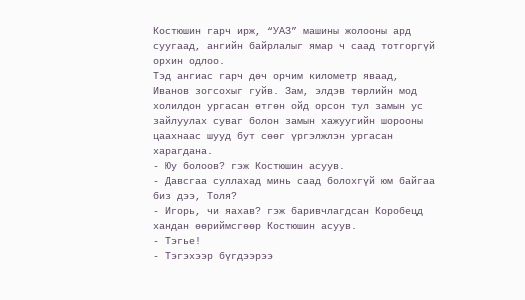Костюшин гарч ирж, “УАЗ” машины жолооны ард суугаад, ангийн байрлалыг ямар ч саад тотгоргүй орхин одлоо.
Тэд ангиас гарч дөч орчим километр яваад, Иванов зогсохыг гуйв. Зам, элдэв төрлийн мод холилдон ургасан өтгөн ойд орсон тул замын ус зайлуулах суваг болон замын хажуугийн шорооны цаахнаас шууд бут сөөг үргэлжлэн ургасан харагдана.
- Юу болоов? гэж Костюшин асуув.
- Давсгаа суллахад минь саад болохгүй юм байгаа биз дээ, Толя?
- Игорь, чи яахав? гэж баривчлагдсан Коробецд хандан өөриймсгөөр Костюшин асуув.
- Тэгье!
- Тэгэхээр бүгдээрээ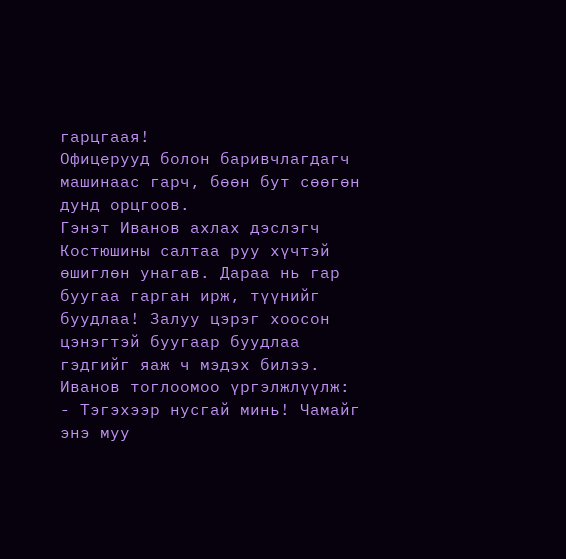гарцгаая!
Офицерууд болон баривчлагдагч машинаас гарч, бөөн бут сөөгөн дунд орцгоов.
Гэнэт Иванов ахлах дэслэгч Костюшины салтаа руу хүчтэй өшиглөн унагав. Дараа нь гар буугаа гарган ирж, түүнийг буудлаа! Залуу цэрэг хоосон цэнэгтэй буугаар буудлаа гэдгийг яаж ч мэдэх билээ. Иванов тоглоомоо үргэлжлүүлж:
- Тэгэхээр нусгай минь! Чамайг энэ муу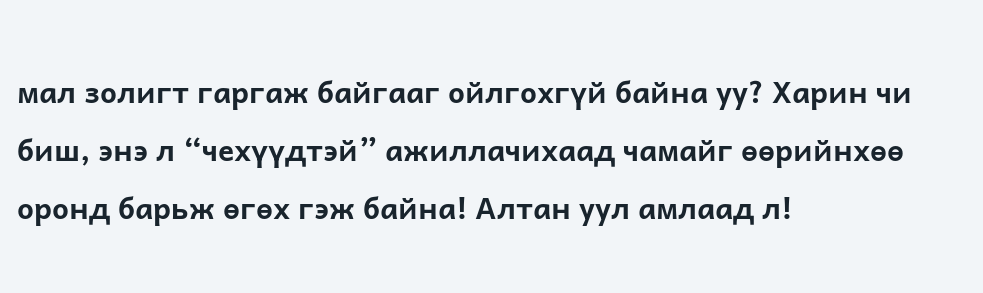мал золигт гаргаж байгааг ойлгохгүй байна уу? Харин чи биш, энэ л “чехүүдтэй” ажиллачихаад чамайг өөрийнхөө оронд барьж өгөх гэж байна! Алтан уул амлаад л!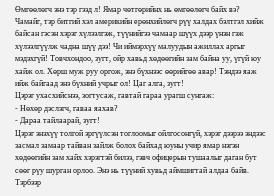Өмгөөлөгч энэ тэр гээд л! Ямар чөтгөрийнх нь өмгөөлөгч байх вэ? Чамайг, тэр битгий хэл америкийн ерөнхийлөгч рүү халдах бэлтгэл хийж байсан гэсэн хэрэг хүлээлгэж, түүнийгээ чамаар шүүх дээр үнэн гэж хүлээлгүүлж чадна шүү дээ! Чи иймэрхүү малуудын ажиллах аргыг мэдэхгүй! Товчхондоо, зугт, ойр хавьд хөдөөгийн зам байна уу, үгүй юу хайж ол. Хөрш муж руу оргож, энэ бүхнээс өөрийгөө авар! Тэндээ яаж ийж байгаад энэ бүхний учрыг ол! Цаг алга, зугт!
Цэрэг ухасхийснээ, зогтусаж, гавтай гараа урагш сунгаж:
- Нөхөр дэслэгч, гаваа яахав?
- Дараа тайлаарай, зугт!
Цэрэг энэхүү толгой эргүүлсэн тоглоомыг ойлгосонгүй, хэрэг дээрээ эндээс засмал замаар тайван зайлж болох байхад юуны учир ямар нэгэн хөдөөгийн зам хайх хэрэгтэй билээ, гэвч офицерын тушаалыг даган бут сөөг рүу шурган орлоо. Энэ нь түүний хувьд аймшигтай алдаа байв. Тэрбээр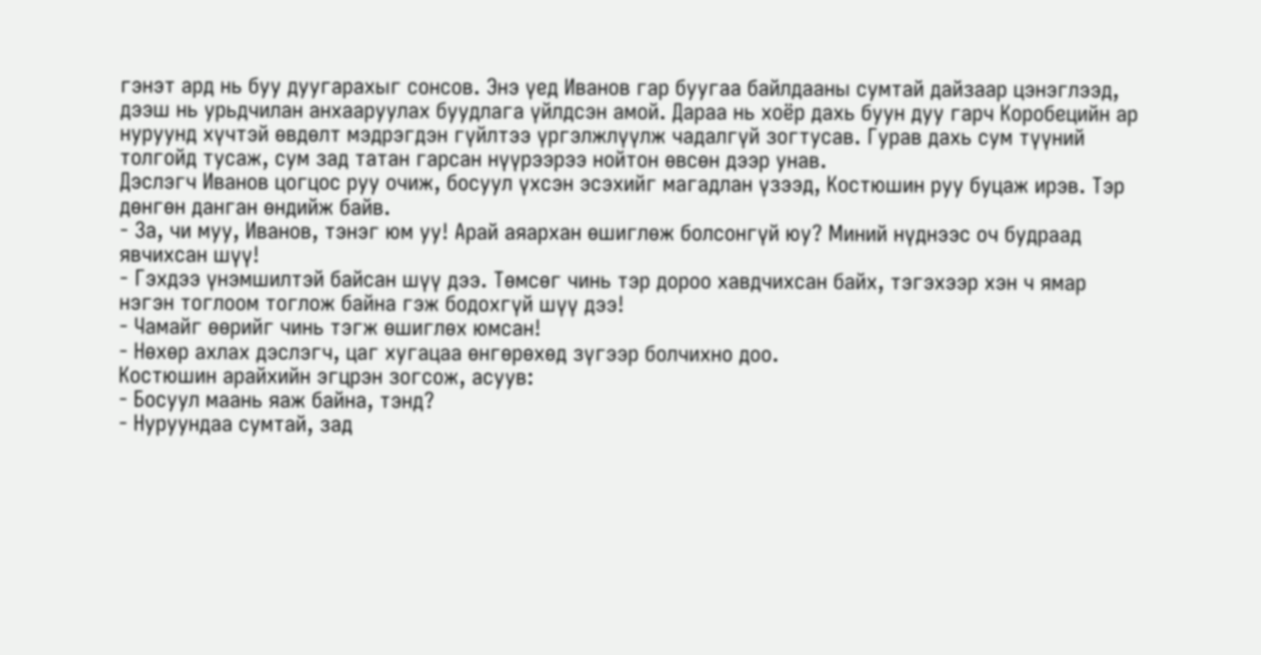гэнэт ард нь буу дуугарахыг сонсов. Энэ үед Иванов гар буугаа байлдааны сумтай дайзаар цэнэглээд, дээш нь урьдчилан анхааруулах буудлага үйлдсэн амой. Дараа нь хоёр дахь буун дуу гарч Коробецийн ар нуруунд хүчтэй өвдөлт мэдрэгдэн гүйлтээ үргэлжлүүлж чадалгүй зогтусав. Гурав дахь сум түүний толгойд тусаж, сум зад татан гарсан нүүрээрээ нойтон өвсөн дээр унав.
Дэслэгч Иванов цогцос руу очиж, босуул үхсэн эсэхийг магадлан үзээд, Костюшин руу буцаж ирэв. Тэр дөнгөн данган өндийж байв.
- За, чи муу, Иванов, тэнэг юм уу! Арай аяархан өшиглөж болсонгүй юу? Миний нүднээс оч будраад явчихсан шүү!
- Гэхдээ үнэмшилтэй байсан шүү дээ. Төмсөг чинь тэр дороо хавдчихсан байх, тэгэхээр хэн ч ямар нэгэн тоглоом тоглож байна гэж бодохгүй шүү дээ!
- Чамайг өөрийг чинь тэгж өшиглөх юмсан!
- Нөхөр ахлах дэслэгч, цаг хугацаа өнгөрөхөд зүгээр болчихно доо.
Костюшин арайхийн эгцрэн зогсож, асуув:
- Босуул маань яаж байна, тэнд?
- Нуруундаа сумтай, зад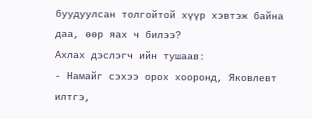буудуулсан толгойтой хүүр хэвтэж байна даа, өөр яах ч билээ?
Ахлах дэслэгч ийн тушаав:
- Намайг сэхээ орох хооронд, Яковлевт илтгэ,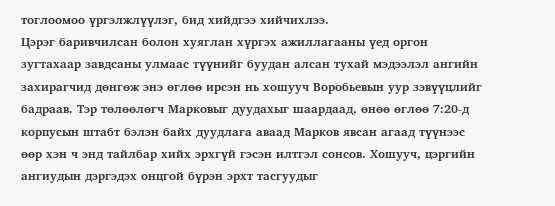тоглоомоо үргэлжлүүлэг, бид хийдгээ хийчихлээ.
Цэрэг баривчилсан болон хуяглан хүргэх ажиллагааны үед оргон зугтахаар завдсаны улмаас түүнийг буудан алсан тухай мэдээлэл ангийн захирагчид дөнгөж энэ өглөө ирсэн нь хошууч Воробьевын уур зэвүүцлийг бадраав. Тэр төлөөлөгч Марковыг дуудахыг шаардаад, өнөө өглөө 7:20-д корпусын штабт бэлэн байх дуудлага аваад Марков явсан агаад түүнээс өөр хэн ч энд тайлбар хийх эрхгүй гэсэн илтгэл сонсов. Хошууч, цэргийн ангиудын дэргэдэх онцгой бүрэн эрхт тасгуудыг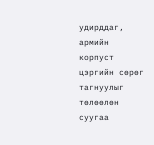удирддаг, армийн корпуст цэргийн сөрөг тагнуулыг төлөөлөн суугаа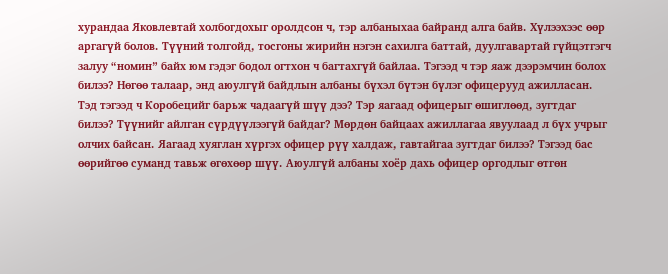хурандаа Яковлевтай холбогдохыг оролдсон ч, тэр албаныхаа байранд алга байв. Хүлээхээс өөр аргагүй болов. Түүний толгойд, тосгоны жирийн нэгэн сахилга баттай, дуулгавартай гүйцэтгэгч залуу “номин” байх юм гэдэг бодол огтхон ч багтахгүй байлаа. Тэгээд ч тэр яаж дээрэмчин болох билээ? Нөгөө талаар, энд аюулгүй байдлын албаны бүхэл бүтэн бүлэг офицерууд ажилласан. Тэд тэгээд ч Коробецийг барьж чадаагүй шүү дээ? Тэр яагаад офицерыг өшиглөөд, зугтдаг билээ? Түүнийг айлган сүрдүүлээгүй байдаг? Мөрдөн байцаах ажиллагаа явуулаад л бүх учрыг олчих байсан. Яагаад хуяглан хүргэх офицер рүү халдаж, гавтайгаа зугтдаг билээ? Тэгээд бас өөрийгөө суманд тавьж өгөхөөр шүү. Аюулгүй албаны хоёр дахь офицер оргодлыг өтгөн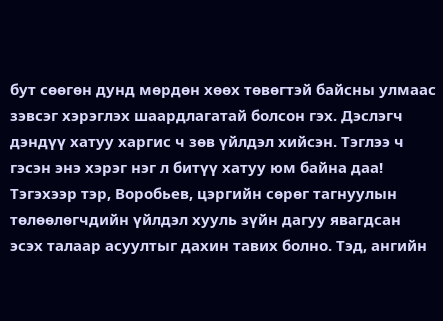бут сөөгөн дунд мөрдөн хөөх төвөгтэй байсны улмаас зэвсэг хэрэглэх шаардлагатай болсон гэх. Дэслэгч дэндүү хатуу харгис ч зөв үйлдэл хийсэн. Тэглээ ч гэсэн энэ хэрэг нэг л битүү хатуу юм байна даа! Тэгэхээр тэр, Воробьев, цэргийн сөрөг тагнуулын төлөөлөгчдийн үйлдэл хууль зүйн дагуу явагдсан эсэх талаар асуултыг дахин тавих болно. Тэд, ангийн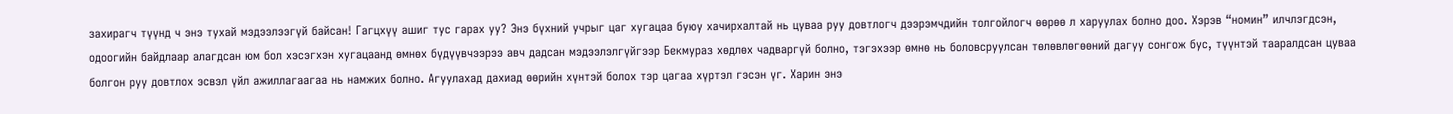захирагч түүнд ч энэ тухай мэдээлээгүй байсан! Гагцхүү ашиг тус гарах уу? Энэ бүхний учрыг цаг хугацаа буюу хачирхалтай нь цуваа руу довтлогч дээрэмчдийн толгойлогч өөрөө л харуулах болно доо. Хэрэв “номин” илчлэгдсэн, одоогийн байдлаар алагдсан юм бол хэсэгхэн хугацаанд өмнөх бүдүүвчээрээ авч дадсан мэдээлэлгүйгээр Бекмураз хөдлөх чадваргүй болно, тэгэхээр өмнө нь боловсруулсан төлөвлөгөөний дагуу сонгож бус, түүнтэй тааралдсан цуваа болгон руу довтлох эсвэл үйл ажиллагаагаа нь намжих болно. Агуулахад дахиад өөрийн хүнтэй болох тэр цагаа хүртэл гэсэн үг. Харин энэ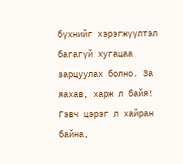бүхнийг хэрэгжүүлтэл багагүй хугацаа зарцуулах болно. За яахав, харж л байя! Гэвч цэрэг л хайран байна,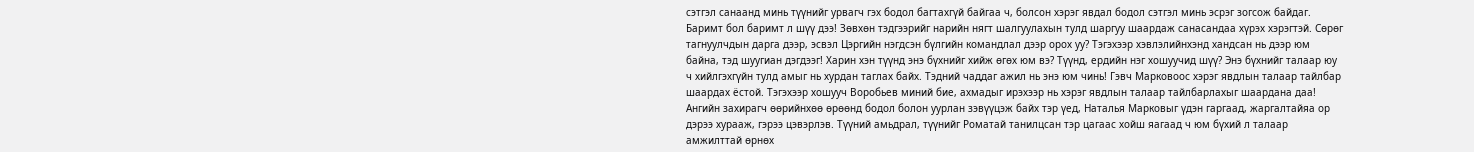сэтгэл санаанд минь түүнийг урвагч гэх бодол багтахгүй байгаа ч, болсон хэрэг явдал бодол сэтгэл минь эсрэг зогсож байдаг. Баримт бол баримт л шүү дээ! Зөвхөн тэдгээрийг нарийн нягт шалгуулахын тулд шаргуу шаардаж санасандаа хүрэх хэрэгтэй. Сөрөг тагнуулчдын дарга дээр, эсвэл Цэргийн нэгдсэн бүлгийн командлал дээр орох уу? Тэгэхээр хэвлэлийнхэнд хандсан нь дээр юм байна, тэд шуугиан дэгдээг! Харин хэн түүнд энэ бүхнийг хийж өгөх юм вэ? Түүнд, ердийн нэг хошуучид шүү? Энэ бүхнийг талаар юу ч хийлгэхгүйн тулд амыг нь хурдан таглах байх. Тэдний чаддаг ажил нь энэ юм чинь! Гэвч Марковоос хэрэг явдлын талаар тайлбар шаардах ёстой. Тэгэхээр хошууч Воробьев миний бие, ахмадыг ирэхээр нь хэрэг явдлын талаар тайлбарлахыг шаардана даа!
Ангийн захирагч өөрийнхөө өрөөнд бодол болон уурлан зэвүүцэж байх тэр үед, Наталья Марковыг үдэн гаргаад, жаргалтайяа ор дэрээ хурааж, гэрээ цэвэрлэв. Түүний амьдрал, түүнийг Роматай танилцсан тэр цагаас хойш яагаад ч юм бүхий л талаар амжилттай өрнөх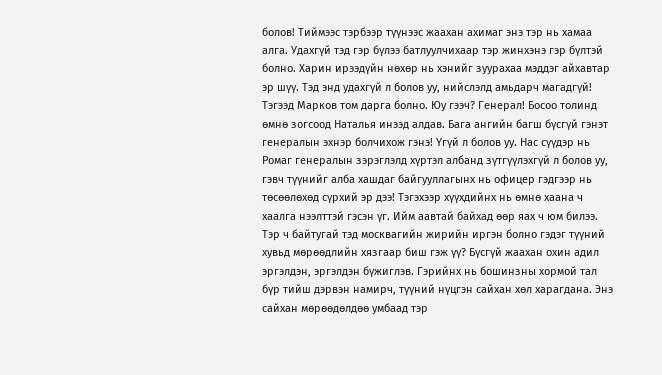болов! Тиймээс тэрбээр түүнээс жаахан ахимаг энэ тэр нь хамаа алга. Удахгүй тэд гэр бүлээ батлуулчихаар тэр жинхэнэ гэр бүлтэй болно. Харин ирээдүйн нөхөр нь хэнийг зуурахаа мэддэг айхавтар эр шүү. Тэд энд удахгүй л болов уу, нийслэлд амьдарч магадгүй! Тэгээд Марков том дарга болно. Юу гээч? Генерал! Босоо толинд өмнө зогсоод Наталья инээд алдав. Бага ангийн багш бүсгүй гэнэт генералын эхнэр болчихож гэнэ! Үгүй л болов уу. Нас сүүдэр нь Ромаг генералын зэрэглэлд хүртэл албанд зүтгүүлэхгүй л болов уу, гэвч түүнийг алба хашдаг байгууллагынх нь офицер гэдгээр нь төсөөлөхөд сүрхий эр дээ! Тэгэхээр хүүхдийнх нь өмнө хаана ч хаалга нээлттэй гэсэн үг. Ийм аавтай байхад өөр яах ч юм билээ. Тэр ч байтугай тэд москвагийн жирийн иргэн болно гэдэг түүний хувьд мөрөөдлийн хязгаар биш гэж үү? Бүсгүй жаахан охин адил эргэлдэн, эргэлдэн бүжиглэв. Гэрийнх нь бошинзны хормой тал бүр тийш дэрвэн намирч, түүний нүцгэн сайхан хөл харагдана. Энэ сайхан мөрөөдөлдөө умбаад тэр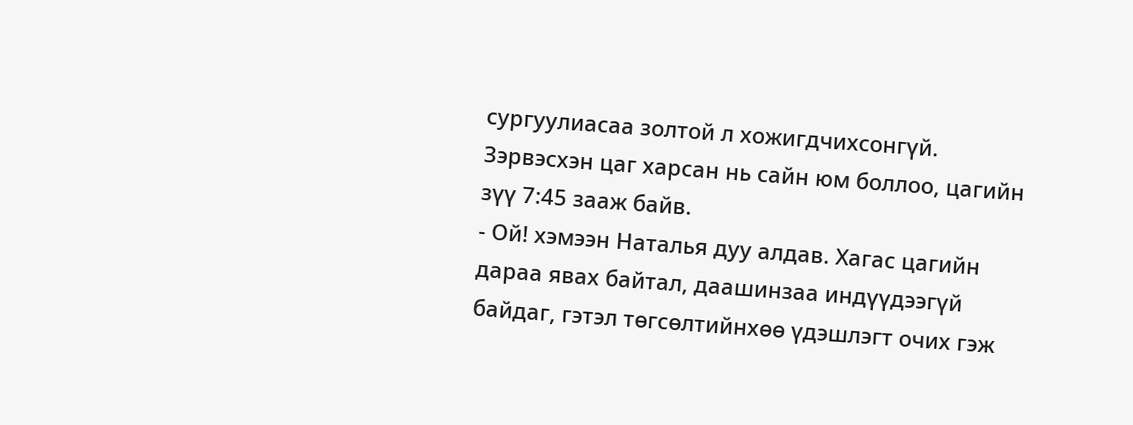сургуулиасаа золтой л хожигдчихсонгүй. Зэрвэсхэн цаг харсан нь сайн юм боллоо, цагийн зүү 7:45 зааж байв.
- Ой! хэмээн Наталья дуу алдав. Хагас цагийн дараа явах байтал, даашинзаа индүүдээгүй байдаг, гэтэл төгсөлтийнхөө үдэшлэгт очих гэж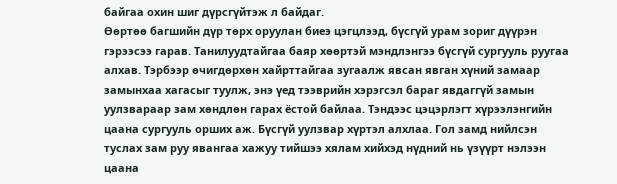байгаа охин шиг дүрсгүйтэж л байдаг.
Өөртөө багшийн дүр төрх оруулан биеэ цэгцлээд, бүсгүй урам зориг дүүрэн гэрээсээ гарав. Танилуудтайгаа баяр хөөртэй мэндлэнгээ бүсгүй сургууль руугаа алхав. Тэрбээр өчигдөрхөн хайрттайгаа зугаалж явсан явган хүний замаар замынхаа хагасыг туулж, энэ үед тээврийн хэрэгсэл бараг явдаггүй замын уулзвараар зам хөндлөн гарах ёстой байлаа. Тэндээс цэцэрлэгт хүрээлэнгийн цаана сургууль орших аж. Бүсгүй уулзвар хүртэл алхлаа. Гол замд нийлсэн туслах зам руу явангаа хажуу тийшээ хялам хийхэд нүдний нь үзүүрт нэлээн цаана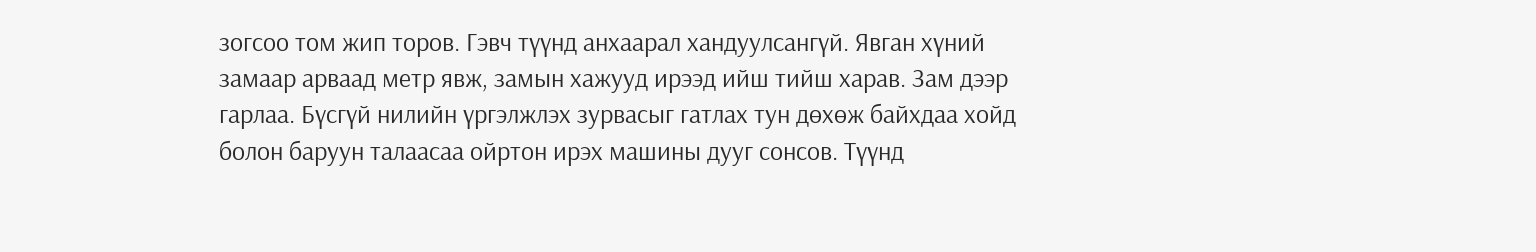зогсоо том жип торов. Гэвч түүнд анхаарал хандуулсангүй. Явган хүний замаар арваад метр явж, замын хажууд ирээд ийш тийш харав. Зам дээр гарлаа. Бүсгүй нилийн үргэлжлэх зурвасыг гатлах тун дөхөж байхдаа хойд болон баруун талаасаа ойртон ирэх машины дууг сонсов. Түүнд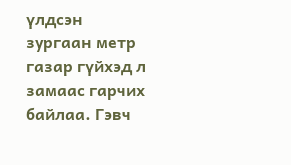үлдсэн зургаан метр газар гүйхэд л замаас гарчих байлаа. Гэвч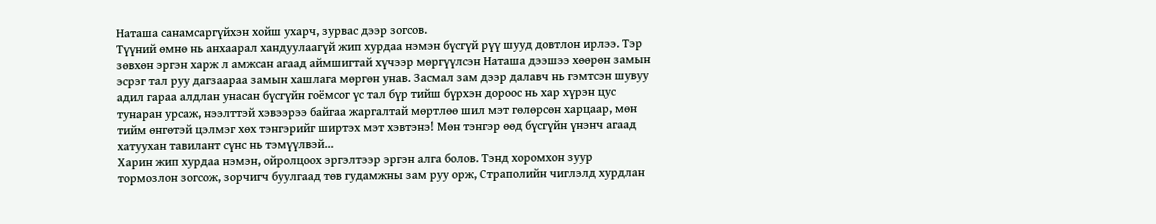Наташа санамсаргүйхэн хойш ухарч, зурвас дээр зогсов.
Түүний өмнө нь анхаарал хандуулаагүй жип хурдаа нэмэн бүсгүй рүү шууд довтлон ирлээ. Тэр зөвхөн эргэн харж л амжсан агаад аймшигтай хүчээр мөргүүлсэн Наташа дээшээ хөөрөн замын эсрэг тал руу дагзаараа замын хашлага мөргөн унав. Засмал зам дээр далавч нь гэмтсэн шувуу адил гараа алдлан унасан бүсгүйн гоёмсог үс тал бүр тийш бүрхэн дороос нь хар хүрэн цус тунаран урсаж, нээлттэй хэвээрээ байгаа жаргалтай мөртлөө шил мэт гөлөрсөн харцаар, мөн тийм өнгөтэй цэлмэг хөх тэнгэрийг ширтэх мэт хэвтэнэ! Мөн тэнгэр өөд бүсгүйн үнэнч агаад хатуухан тавилант сүнс нь тэмүүлвэй...
Харин жип хурдаа нэмэн, ойролцоох эргэлтээр эргэн алга болов. Тэнд хоромхон зуур тормозлон зогсож, зорчигч буулгаад төв гудамжны зам руу орж, Страполийн чиглэлд хурдлан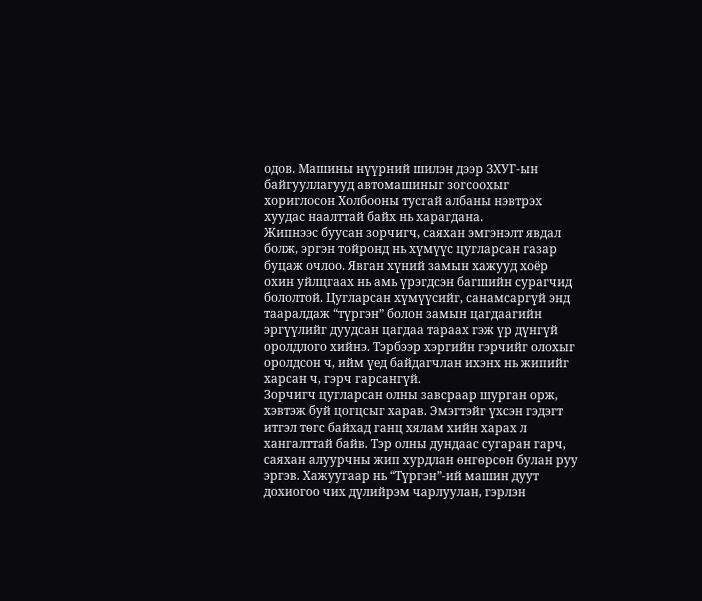одов. Машины нүүрний шилэн дээр ЗХУГ-ын байгууллагууд автомашиныг зогсоохыг хориглосон Холбооны тусгай албаны нэвтрэх хуудас наалттай байх нь харагдана.
Жипнээс буусан зорчигч, саяхан эмгэнэлт явдал болж, эргэн тойронд нь хүмүүс цугларсан газар буцаж очлоо. Явган хүний замын хажууд хоёр охин уйлцгаах нь амь үрэгдсэн багшийн сурагчид бололтой. Цугларсан хүмүүсийг, санамсаргүй энд тааралдаж “түргэн” болон замын цагдаагийн эргүүлийг дуудсан цагдаа тараах гэж үр дүнгүй оролдлого хийнэ. Тэрбээр хэргийн гэрчийг олохыг оролдсон ч, ийм үед байдагчлан ихэнх нь жипийг харсан ч, гэрч гарсангүй.
Зорчигч цугларсан олны завсраар шурган орж, хэвтэж буй цогцсыг харав. Эмэгтэйг үхсэн гэдэгт итгэл төгс байхад ганц хялам хийн харах л хангалттай байв. Тэр олны дундаас сугаран гарч, саяхан алуурчны жип хурдлан өнгөрсөн булан руу эргэв. Хажуугаар нь “Түргэн”-ий машин дуут дохиогоо чих дүлийрэм чарлуулан, гэрлэн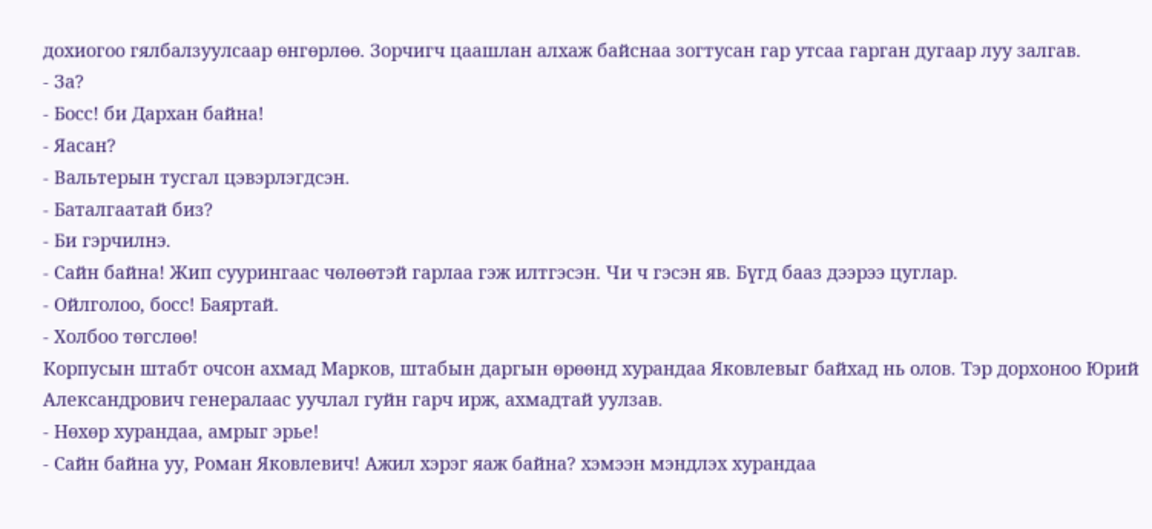дохиогоо гялбалзуулсаар өнгөрлөө. Зорчигч цаашлан алхаж байснаа зогтусан гар утсаа гарган дугаар луу залгав.
- За?
- Босс! би Дархан байна!
- Яасан?
- Вальтерын тусгал цэвэрлэгдсэн.
- Баталгаатай биз?
- Би гэрчилнэ.
- Сайн байна! Жип суурингаас чөлөөтэй гарлаа гэж илтгэсэн. Чи ч гэсэн яв. Бүгд бааз дээрээ цуглар.
- Ойлголоо, босс! Баяртай.
- Холбоо төгслөө!
Корпусын штабт очсон ахмад Марков, штабын даргын өрөөнд хурандаа Яковлевыг байхад нь олов. Тэр дорхоноо Юрий Александрович генералаас уучлал гуйн гарч ирж, ахмадтай уулзав.
- Нөхөр хурандаа, амрыг эрье!
- Сайн байна уу, Роман Яковлевич! Ажил хэрэг яаж байна? хэмээн мэндлэх хурандаа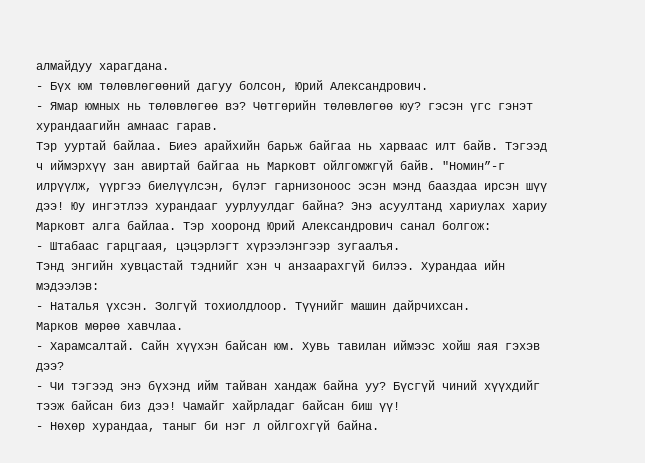алмайдуу харагдана.
- Бүх юм төлөвлөгөөний дагуу болсон, Юрий Александрович.
- Ямар юмных нь төлөвлөгөө вэ? Чөтгөрийн төлөвлөгөө юу? гэсэн үгс гэнэт хурандаагийн амнаас гарав.
Тэр ууртай байлаа. Биеэ арайхийн барьж байгаа нь харваас илт байв. Тэгээд ч иймэрхүү зан авиртай байгаа нь Марковт ойлгомжгүй байв. "Номин”-г илрүүлж, үүргээ биелүүлсэн, бүлэг гарнизоноос эсэн мэнд бааздаа ирсэн шүү дээ! Юу ингэтлээ хурандааг уурлуулдаг байна? Энэ асуултанд хариулах хариу Марковт алга байлаа. Тэр хооронд Юрий Александрович санал болгож:
- Штабаас гарцгаая, цэцэрлэгт хүрээлэнгээр зугаалъя.
Тэнд энгийн хувцастай тэднийг хэн ч анзаарахгүй билээ. Хурандаа ийн мэдээлэв:
- Наталья үхсэн. Золгүй тохиолдлоор. Түүнийг машин дайрчихсан.
Марков мөрөө хавчлаа.
- Харамсалтай. Сайн хүүхэн байсан юм. Хувь тавилан иймээс хойш яая гэхэв дээ?
- Чи тэгээд энэ бүхэнд ийм тайван хандаж байна уу? Бүсгүй чиний хүүхдийг тээж байсан биз дээ! Чамайг хайрладаг байсан биш үү!
- Нөхөр хурандаа, таныг би нэг л ойлгохгүй байна.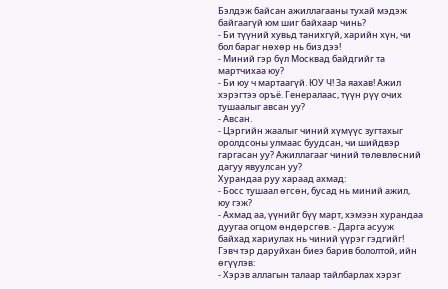Бэлдэж байсан ажиллагааны тухай мэдэж байгаагүй юм шиг байхаар чинь?
- Би түүний хувьд танихгүй, харийн хүн, чи бол бараг нөхөр нь биз дээ!
- Миний гэр бүл Москвад байдгийг та мартчихаа юу?
- Би юу ч мартаагүй. ЮУ Ч! За яахав! Ажил хэрэгтээ оръё. Генералаас, түүн рүү очих тушаалыг авсан уу?
- Авсан.
- Цэргийн жаалыг чиний хүмүүс зугтахыг оролдсоны улмаас буудсан, чи шийдвэр гаргасан уу? Ажиллагааг чиний төлөвлөсний дагуу явуулсан уу?
Хурандаа руу хараад ахмад:
- Босс тушаал өгсөн, бусад нь миний ажил, юу гэж?
- Ахмад аа, үүнийг бүү март, хэмээн хурандаа дуугаа огцом өндөрсгөв. - Дарга асууж байхад хариулах нь чиний үүрэг гэдгийг!
Гэвч тэр даруйхан биеэ барив бололтой, ийн өгүүлэв:
- Хэрэв аллагын талаар тайлбарлах хэрэг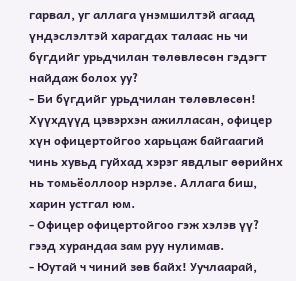гарвал, уг аллага үнэмшилтэй агаад үндэслэлтэй харагдах талаас нь чи бүгдийг урьдчилан төлөвлөсөн гэдэгт найдаж болох уу?
- Би бүгдийг урьдчилан төлөвлөсөн! Хүүхдүүд цэвэрхэн ажилласан, офицер хүн офицертойгоо харьцаж байгаагий чинь хувьд гуйхад хэрэг явдлыг өөрийнх нь томьёоллоор нэрлэе. Аллага биш, харин устгал юм.
- Офицер офицертойгоо гэж хэлэв үү? гээд хурандаа зам руу нулимав.
- Юутай ч чиний зөв байх! Уучлаарай,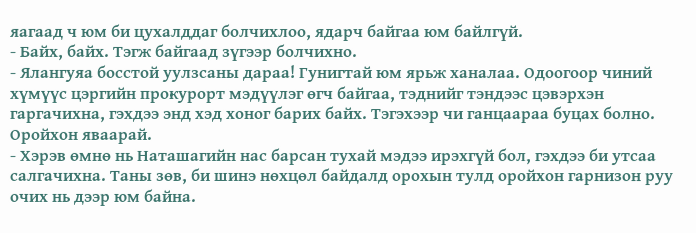яагаад ч юм би цухалддаг болчихлоо, ядарч байгаа юм байлгүй.
- Байх, байх. Тэгж байгаад зүгээр болчихно.
- Ялангуяа босстой уулзсаны дараа! Гунигтай юм ярьж ханалаа. Одоогоор чиний хүмүүс цэргийн прокурорт мэдүүлэг өгч байгаа, тэднийг тэндээс цэвэрхэн гаргачихна, гэхдээ энд хэд хоног барих байх. Тэгэхээр чи ганцаараа буцах болно. Оройхон яваарай.
- Хэрэв өмнө нь Наташагийн нас барсан тухай мэдээ ирэхгүй бол, гэхдээ би утсаа салгачихна. Таны зөв, би шинэ нөхцөл байдалд орохын тулд оройхон гарнизон руу очих нь дээр юм байна.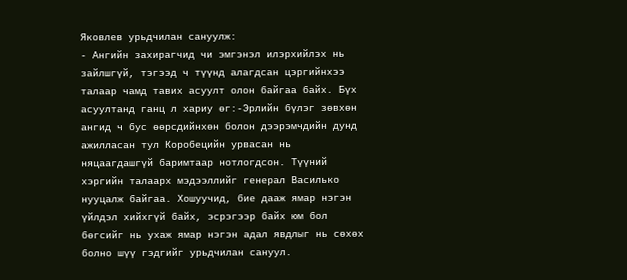Яковлев урьдчилан сануулж:
- Ангийн захирагчид чи эмгэнэл илэрхийлэх нь зайлшгүй, тэгээд ч түүнд алагдсан цэргийнхээ талаар чамд тавих асуулт олон байгаа байх. Бүх асуултанд ганц л хариу өг:-Эрлийн бүлэг зөвхөн ангид ч бус өөрсдийнхөн болон дээрэмчдийн дунд ажилласан тул Коробецийн урвасан нь няцаагдашгүй баримтаар нотлогдсон. Түүний хэргийн талаарх мэдээллийг генерал Василько нууцалж байгаа. Хошуучид, бие дааж ямар нэгэн үйлдэл хийхгүй байх, эсрэгээр байх юм бол бөгсийг нь ухаж ямар нэгэн адал явдлыг нь сөхөх болно шүү гэдгийг урьдчилан сануул.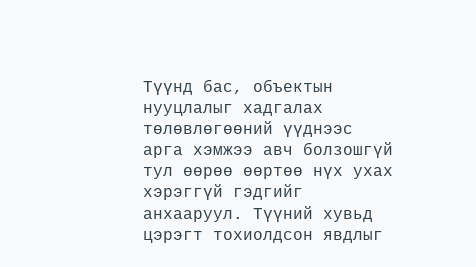Түүнд бас, объектын нууцлалыг хадгалах төлөвлөгөөний үүднээс арга хэмжээ авч болзошгүй тул өөрөө өөртөө нүх ухах хэрэггүй гэдгийг анхааруул. Түүний хувьд цэрэгт тохиолдсон явдлыг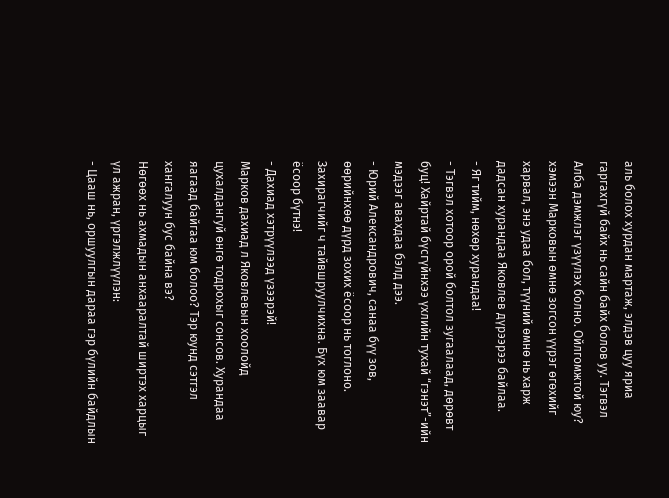аль болох хурдан мартаж, элдэв цуу яриа гаргахгүй байх нь сайн байх болов уу. Тэгвэл Алба дэмжлэг үзүүлэх болно. Ойлгомжтой юу? хэмээн Марковын өмнө зогсон үүрэг өгөхийг харвал, энэ удаа бол, түүний өмнө нь харж дадсан хурандаа Яковлев дүрээрээ байлаа.
- Яг тийм, нөхөр хурандаа!
- Тэгвэл хотоор орой болтол зугаалаад, дөрөвт буц! Хайртай бүсгүйнхээ үхлийн тухай “гэнэт”-ийн мэдээг авахдаа бэлд дээ.
- Юрий Александрович, санаа бүү зов, өөрийнхөө дүрд зохих ёсоор нь тоглоно. Захирагчийг ч тайвшруулчихна. Бүх юм заавар ёсоор бүтнэ!
- Дахиад хэтрүүлээд үзээрэй!
Марков дахиад л Яковлевын хоолойд цухалдангуй өнгө тодрохыг сонсов. Хурандаа яагаад байгаа юм болоо? Тэр юунд сэтгэл хангалуун бус байна вэ?
Нөгөөх нь ахмадын анхааралтай ширтэх харцыг үл ажран, үргэлжлүүлэн:
- Цааш нь, оршуулгын дараа гэр бүлийн байдлын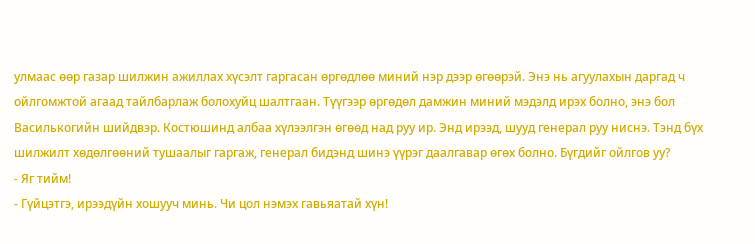улмаас өөр газар шилжин ажиллах хүсэлт гаргасан өргөдлөө миний нэр дээр өгөөрэй. Энэ нь агуулахын даргад ч ойлгомжтой агаад тайлбарлаж болохуйц шалтгаан. Түүгээр өргөдөл дамжин миний мэдэлд ирэх болно, энэ бол Василькогийн шийдвэр. Костюшинд албаа хүлээлгэн өгөөд над руу ир. Энд ирээд, шууд генерал руу ниснэ. Тэнд бүх шилжилт хөдөлгөөний тушаалыг гаргаж, генерал бидэнд шинэ үүрэг даалгавар өгөх болно. Бүгдийг ойлгов уу?
- Яг тийм!
- Гүйцэтгэ, ирээдүйн хошууч минь. Чи цол нэмэх гавьяатай хүн!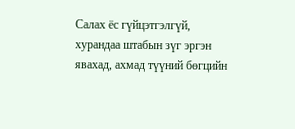Салах ёс гүйцэтгэлгүй, хурандаа штабын зүг эргэн явахад, ахмад түүний бөгцийн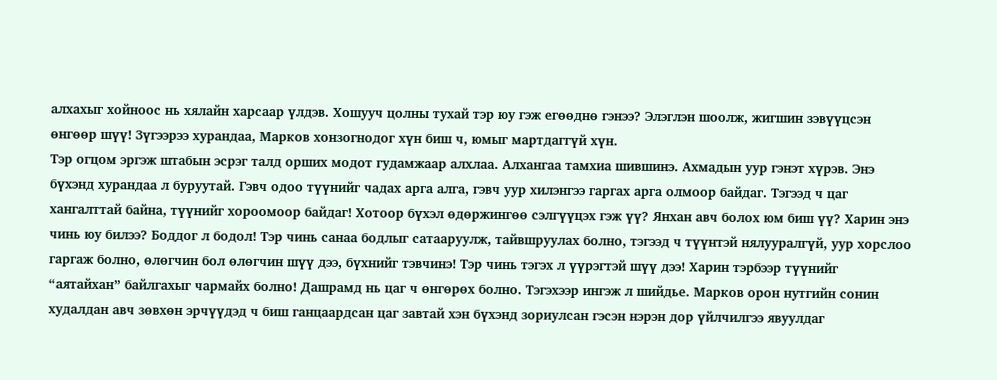алхахыг хойноос нь хялайн харсаар үлдэв. Хошууч цолны тухай тэр юу гэж егөөднө гэнээ? Элэглэн шоолж, жигшин зэвүүцсэн өнгөөр шүү! Зүгээрээ хурандаа, Марков хонзогнодог хүн биш ч, юмыг мартдаггүй хүн.
Тэр огцом эргэж штабын эсрэг талд орших модот гудамжаар алхлаа. Алхангаа тамхиа шившинэ. Ахмадын уур гэнэт хүрэв. Энэ бүхэнд хурандаа л буруутай. Гэвч одоо түүнийг чадах арга алга, гэвч уур хилэнгээ гаргах арга олмоор байдаг. Тэгээд ч цаг хангалттай байна, түүнийг хороомоор байдаг! Хотоор бүхэл өдөржингөө сэлгүүцэх гэж үү? Янхан авч болох юм биш үү? Харин энэ чинь юу билээ? Боддог л бодол! Тэр чинь санаа бодлыг сатааруулж, тайвшруулах болно, тэгээд ч түүнтэй нялууралгүй, уур хорслоо гаргаж болно, өлөгчин бол өлөгчин шүү дээ, бүхнийг тэвчинэ! Тэр чинь тэгэх л үүрэгтэй шүү дээ! Харин тэрбээр түүнийг “аятайхан” байлгахыг чармайх болно! Дашрамд нь цаг ч өнгөрөх болно. Тэгэхээр ингэж л шийдье. Марков орон нутгийн сонин худалдан авч зөвхөн эрчүүдэд ч биш ганцаардсан цаг завтай хэн бүхэнд зориулсан гэсэн нэрэн дор үйлчилгээ явуулдаг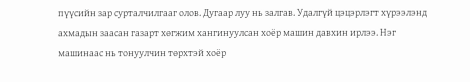пүүсийн зар сурталчилгааг олов. Дугаар луу нь залгав. Удалгүй цэцэрлэгт хүрээлэнд ахмадын заасан газарт хөгжим хангинуулсан хоёр машин давхин ирлээ. Нэг машинаас нь тонуулчин төрхтэй хоёр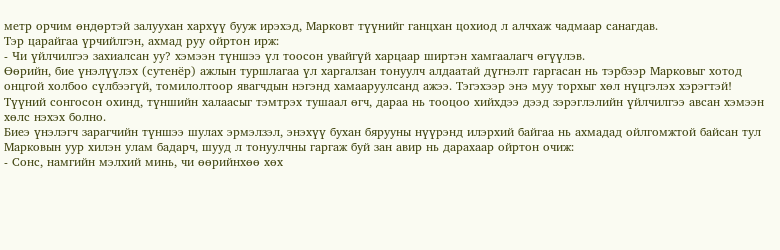метр орчим өндөртэй залуухан хархүү бууж ирэхэд, Марковт түүнийг ганцхан цохиод л алчхаж чадмаар санагдав.
Тэр царайгаа үрчийлгэн, ахмад руу ойртон ирж:
- Чи үйлчилгээ захиалсан уу? хэмээн түншээ үл тоосон увайгүй харцаар ширтэн хамгаалагч өгүүлэв.
Өөрийн, бие үнэлүүлэх (сутенёр) ажлын туршлагаа үл харгалзан тонуулч алдаатай дүгнэлт гаргасан нь тэрбээр Марковыг хотод онцгой холбоо сүлбээгүй, томилолтоор явагчдын нэгэнд хамааруулсанд ажээ. Тэгэхээр энэ муу торхыг хөл нүцгэлэх хэрэгтэй! Түүний сонгосон охинд, түншийн халаасыг тэмтрэх тушаал өгч, дараа нь тооцоо хийхдээ дээд зэрэглэлийн үйлчилгээ авсан хэмээн хөлс нэхэх болно.
Биеэ үнэлэгч зарагчийн түншээ шулах эрмэлзэл, энэхүү бухан бярууны нүүрэнд илэрхий байгаа нь ахмадад ойлгомжтой байсан тул Марковын уур хилэн улам бадарч, шууд л тонуулчны гаргаж буй зан авир нь дарахаар ойртон очиж:
- Сонс, намгийн мэлхий минь, чи өөрийнхөө хөх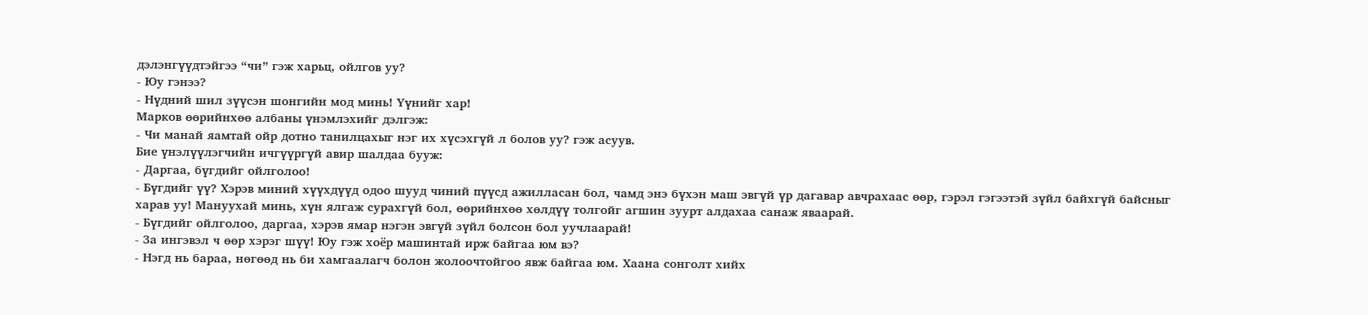дэлэнгүүдтэйгээ “чи” гэж харьц, ойлгов уу?
- Юу гэнээ?
- Нүдний шил зүүсэн шонгийн мод минь! Үүнийг хар!
Марков өөрийнхөө албаны үнэмлэхийг дэлгэж:
- Чи манай яамтай ойр дотно танилцахыг нэг их хүсэхгүй л болов уу? гэж асуув.
Бие үнэлүүлэгчийн ичгүүргүй авир шалдаа бууж:
- Даргаа, бүгдийг ойлголоо!
- Бүгдийг үү? Хэрэв миний хүүхдүүд одоо шууд чиний пүүсд ажилласан бол, чамд энэ бүхэн маш эвгүй үр дагавар авчрахаас өөр, гэрэл гэгээтэй зүйл байхгүй байсныг харав уу! Мануухай минь, хүн ялгаж сурахгүй бол, өөрийнхөө хөлдүү толгойг агшин зуурт алдахаа санаж яваарай.
- Бүгдийг ойлголоо, даргаа, хэрэв ямар нэгэн эвгүй зүйл болсон бол уучлаарай!
- За ингэвэл ч өөр хэрэг шүү! Юу гэж хоёр машинтай ирж байгаа юм вэ?
- Нэгд нь бараа, нөгөөд нь би хамгаалагч болон жолоочтойгоо явж байгаа юм. Хаана сонголт хийх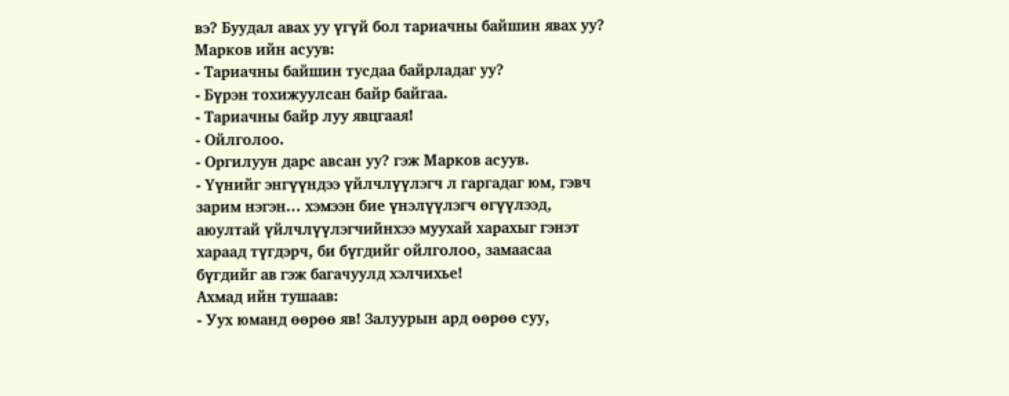вэ? Буудал авах уу үгүй бол тариачны байшин явах уу?
Марков ийн асуув:
- Тариачны байшин тусдаа байрладаг уу?
- Бүрэн тохижуулсан байр байгаа.
- Тариачны байр луу явцгаая!
- Ойлголоо.
- Оргилуун дарс авсан уу? гэж Марков асуув.
- Үүнийг энгүүндээ үйлчлүүлэгч л гаргадаг юм, гэвч зарим нэгэн... хэмээн бие үнэлүүлэгч өгүүлээд, аюултай үйлчлүүлэгчийнхээ муухай харахыг гэнэт хараад түгдэрч, би бүгдийг ойлголоо, замаасаа бүгдийг ав гэж багачуулд хэлчихье!
Ахмад ийн тушаав:
- Уух юманд өөрөө яв! Залуурын ард өөрөө суу,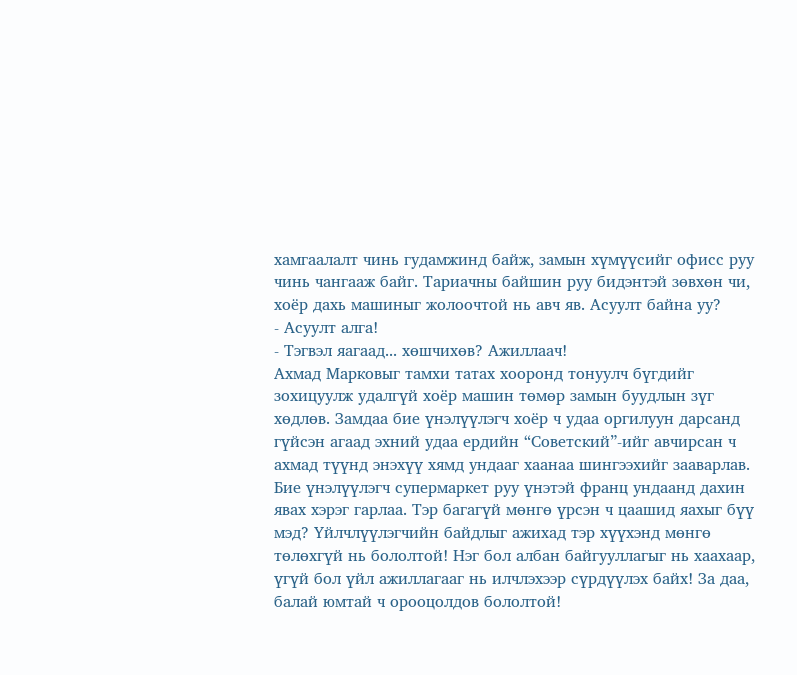хамгаалалт чинь гудамжинд байж, замын хүмүүсийг офисс руу чинь чангааж байг. Тариачны байшин руу бидэнтэй зөвхөн чи, хоёр дахь машиныг жолоочтой нь авч яв. Асуулт байна уу?
- Асуулт алга!
- Тэгвэл яагаад... хөшчихөв? Ажиллаач!
Ахмад Марковыг тамхи татах хооронд тонуулч бүгдийг зохицуулж удалгүй хоёр машин төмөр замын буудлын зүг хөдлөв. Замдаа бие үнэлүүлэгч хоёр ч удаа оргилуун дарсанд гүйсэн агаад эхний удаа ердийн “Советский”-ийг авчирсан ч ахмад түүнд энэхүү хямд ундааг хаанаа шингээхийг зааварлав. Бие үнэлүүлэгч супермаркет руу үнэтэй франц ундаанд дахин явах хэрэг гарлаа. Тэр багагүй мөнгө үрсэн ч цаашид яахыг бүү мэд? Үйлчлүүлэгчийн байдлыг ажихад тэр хүүхэнд мөнгө төлөхгүй нь бололтой! Нэг бол албан байгууллагыг нь хаахаар, үгүй бол үйл ажиллагааг нь илчлэхээр сүрдүүлэх байх! За даа, балай юмтай ч орооцолдов бололтой!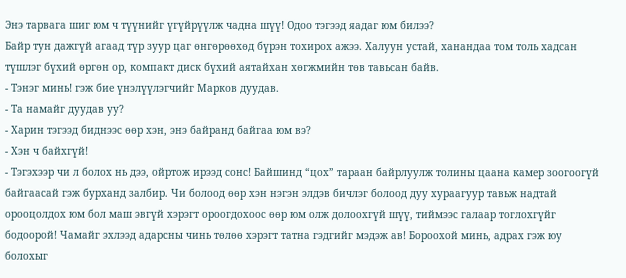Энэ тарвага шиг юм ч түүнийг үгүйрүүлж чадна шүү! Одоо тэгээд яадаг юм билээ?
Байр тун дажгүй агаад түр зуур цаг өнгөрөөхөд бүрэн тохирох ажээ. Халуун устай, ханандаа том толь хадсан түшлэг бүхий өргөн ор, компакт диск бүхий аятайхан хөгжмийн төв тавьсан байв.
- Тэнэг минь! гэж бие үнэлүүлэгчийг Марков дуудав.
- Та намайг дуудав уу?
- Харин тэгээд биднээс өөр хэн, энэ байранд байгаа юм вэ?
- Хэн ч байхгүй!
- Тэгэхээр чи л болох нь дээ, ойртож ирээд сонс! Байшинд “цох” тараан байрлуулж толины цаана камер зоогоогүй байгаасай гэж бурханд залбир. Чи болоод өөр хэн нэгэн элдэв бичлэг болоод дуу хураагуур тавьж надтай орооцолдох юм бол маш эвгүй хэрэгт ороогдохоос өөр юм олж долоохгүй шүү, тиймээс галаар тоглохгүйг бодоорой! Чамайг эхлээд адарсны чинь төлөө хэрэгт татна гэдгийг мэдэж ав! Бороохой минь, адрах гэж юу болохыг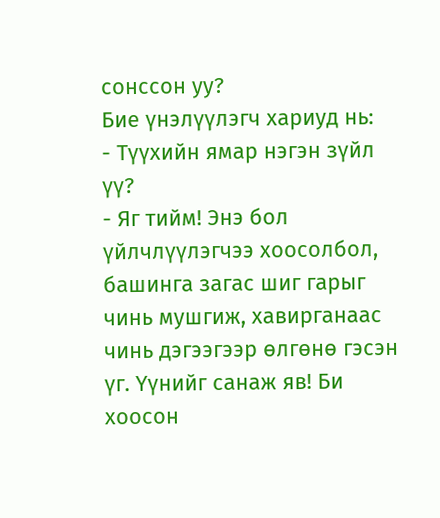сонссон уу?
Бие үнэлүүлэгч хариуд нь:
- Түүхийн ямар нэгэн зүйл үү?
- Яг тийм! Энэ бол үйлчлүүлэгчээ хоосолбол, башинга загас шиг гарыг чинь мушгиж, хавирганаас чинь дэгээгээр өлгөнө гэсэн үг. Үүнийг санаж яв! Би хоосон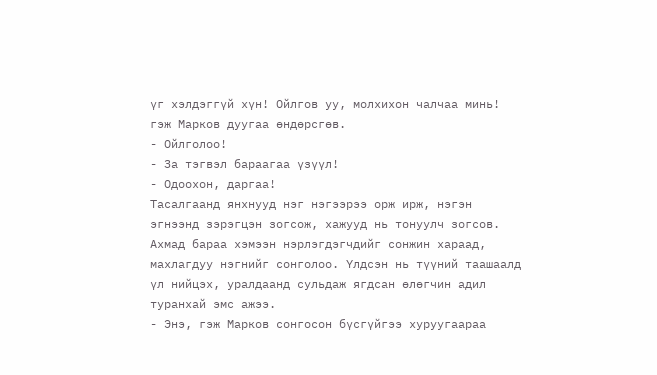үг хэлдэггүй хүн! Ойлгов уу, молхихон чалчаа минь! гэж Марков дуугаа өндөрсгөв.
- Ойлголоо!
- За тэгвэл бараагаа үзүүл!
- Одоохон, даргаа!
Тасалгаанд янхнууд нэг нэгээрээ орж ирж, нэгэн эгнээнд зэрэгцэн зогсож, хажууд нь тонуулч зогсов.
Ахмад бараа хэмээн нэрлэгдэгчдийг сонжин хараад, махлагдуу нэгнийг сонголоо. Үлдсэн нь түүний таашаалд үл нийцэх, уралдаанд сульдаж ягдсан өлөгчин адил туранхай эмс ажээ.
- Энэ, гэж Марков сонгосон бүсгүйгээ хуруугаараа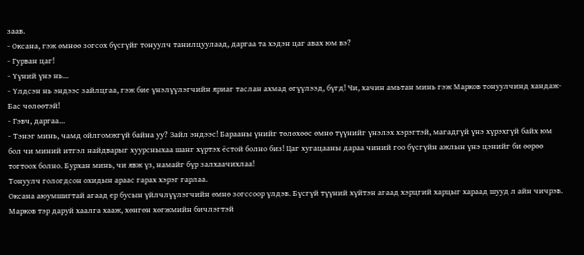заав.
- Оксана, гэж өмнөө зогсох бүсгүйг тонуулч танилцуулаад, даргаа та хэдэн цаг авах юм вэ?
- Гурван цаг!
- Үүний үнэ нь...
- Үлдсэн нь эндээс зайлцгаа, гэж бие үнэлүүлэгчийн яриаг таслан ахмад өгүүлээд, бүгд! Чи, хачин амьтан минь гэж Марков тонуулчинд хандаж-Бас чөлөөтэй!
- Гэвч, даргаа...
- Тэнэг минь, чамд ойлгомжгүй байна уу? Зайл эндээс! Барааны үнийг төлөхөөс өмнө түүнийг үнэлэх хэрэгтэй, магадгүй үнэ хүрэхгүй байх юм бол чи миний итгэл найдварыг хуурсныхаа шанг хүртэх ёстой болно биз! Цаг хугацааны дараа чиний гоо бүсгүйн ажлын үнэ цэнийг би өөрөө тогтоох болно. Бурхан минь, чи явж үз, намайг бүр залхаачихлаа!
Тонуулч гологдсон охидын араас гарах хэрэг гарлаа.
Оксана аюумшигтай агаад ер бусын үйлчлүүлэгчийн өмнө зогссоор үлдэв. Бүсгүй түүний хүйтэн агаад хэрцгий харцыг хараад шууд л айн чичрэв.
Марков тэр даруй хаалга хааж, хөнгөн хөгжмийн бичлэгтэй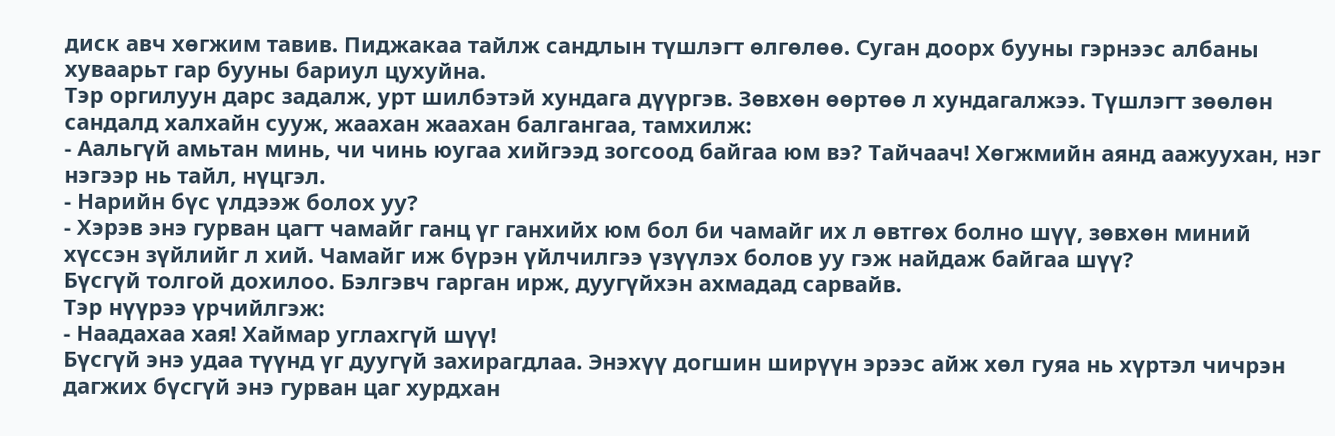диск авч хөгжим тавив. Пиджакаа тайлж сандлын түшлэгт өлгөлөө. Суган доорх бууны гэрнээс албаны хуваарьт гар бууны бариул цухуйна.
Тэр оргилуун дарс задалж, урт шилбэтэй хундага дүүргэв. Зөвхөн өөртөө л хундагалжээ. Түшлэгт зөөлөн сандалд халхайн сууж, жаахан жаахан балгангаа, тамхилж:
- Аальгүй амьтан минь, чи чинь юугаа хийгээд зогсоод байгаа юм вэ? Тайчаач! Хөгжмийн аянд аажуухан, нэг нэгээр нь тайл, нүцгэл.
- Нарийн бүс үлдээж болох уу?
- Хэрэв энэ гурван цагт чамайг ганц үг ганхийх юм бол би чамайг их л өвтгөх болно шүү, зөвхөн миний хүссэн зүйлийг л хий. Чамайг иж бүрэн үйлчилгээ үзүүлэх болов уу гэж найдаж байгаа шүү?
Бүсгүй толгой дохилоо. Бэлгэвч гарган ирж, дуугүйхэн ахмадад сарвайв.
Тэр нүүрээ үрчийлгэж:
- Наадахаа хая! Хаймар углахгүй шүү!
Бүсгүй энэ удаа түүнд үг дуугүй захирагдлаа. Энэхүү догшин ширүүн эрээс айж хөл гуяа нь хүртэл чичрэн дагжих бүсгүй энэ гурван цаг хурдхан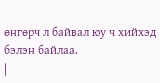өнгөрч л байвал юу ч хийхэд бэлэн байлаа.
|